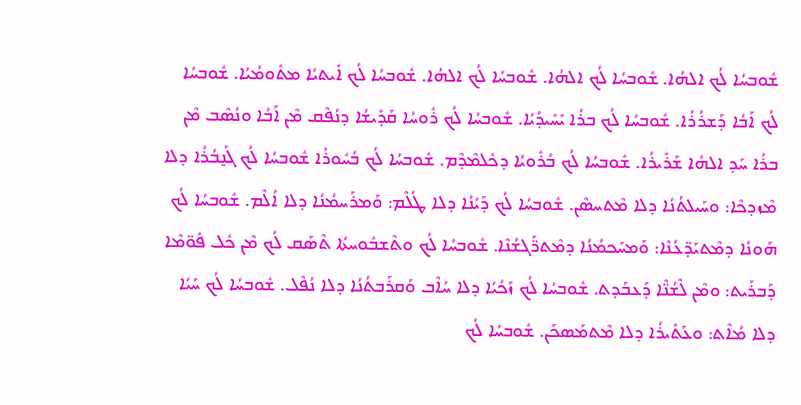ܫܽܘܒܚܳܐ ܠܳܟ ܐܠܗܳܐ. ܫܽܘܒܚܳܐ ܠܳܟ ܐܠܗܳܐ. ܫܽܘܒܚܳܐ ܠܳܟ ܐܠܗܳܐ. ܫܽܘܒܚܳܐ ܠܳܟ ܐܺܝܬܝܳܐ ܡܬܽܘܡܳܝܳܐ. ܫܽܘܒܚܳܐ ܠܳܟ ܐܰܒܳܐ ܕܰܫܪܳܪܳܐ. ܫܽܘܒܚܳܐ ܠܳܟ ܒܪܳܐ ܝܺܚܺܝܕܳܝܳܐ. ܫܽܘܒܚܳܐ ܠܳܟ ܪܽܘܚܳܐ ܩܰܕܺܝܫܳܐ ܕܢܳܦܶܩ ܡܶܢ ܐܰܒܳܐ ܘܢܳܣܶܒ ܡܶܢ ܒܪܳܐ ܚܰܕ ܐܠܗܳܐ ܫܰܪܺܝܪܳܐ. ܫܽܘܒܚܳܐ ܠܳܟ ܒܳܪܽܘܝܳܐ ܕܟܽܠܡܶܕܶܡ. ܫܽܘܒܚܳܐ ܠܳܟ ܒܳܚܽܘܪܳܐ ܫܽܘܒܚܳܐ ܠܳܟ ܓܰܢ̱ܒܳܪܳܐ ܕܠܐ ܡܶܙܕܟܶܐ: ܘܚܰܝܠܬܳܢܳܐ ܕܠܐ ܡܶܬܚܣܶܢ. ܫܽܘܒܚܳܐ ܠܳܟ ܕܰܝܳܢܳܐ ܕܠܐ ܛܳܠܶܡ: ܘܰܡܪܰܚܡܳܢܳܐ ܕܠܐ ܐܳܠܶܡ. ܫܽܘܒܚܳܐ ܠܳܟ ܗܰܘܢܳܐ ܕܡܶܬܝܰܕ̈ܥܳܢܶܐ: ܘܰܡܚܰܟܡܳܢܳܐ ܕܡܶܬܪ̈ܰܓܫܳܢܶܐ. ܫܽܘܒܚܳܐ ܠܳܟ ܘܬܶܫܒܽܘܚܬܳܐ ܬܶܣܰܩ ܠܳܟ ܡܶܢ ܟܽܠ ܦܽܘ̈ܡܶܐ ܕܰܒܪܰܝܬ: ܘܡܶܢ ܠܶܫܳܢ̈ܶܐ ܕܰܥܒܰܕܬ. ܫܽܘܒܚܳܐ ܠܳܟ ܙܰܟܳܝܳܐ ܕܠܐ ܚܳܐܶܒ ܘܰܩܪܰܒܬܳܢܳܐ ܕܠܐ ܢܳܦܶܠ. ܫܽܘܒܚܳܐ ܠܳܟ ܚܰܝܳܐ ܕܠܐ ܡܳܐܶܬ: ܘܥܰܬܺܝܪܳܐ ܕܠܐ ܡܶܬܡܰܣܟܰܢ. ܫܽܘܒܚܳܐ ܠܳܟ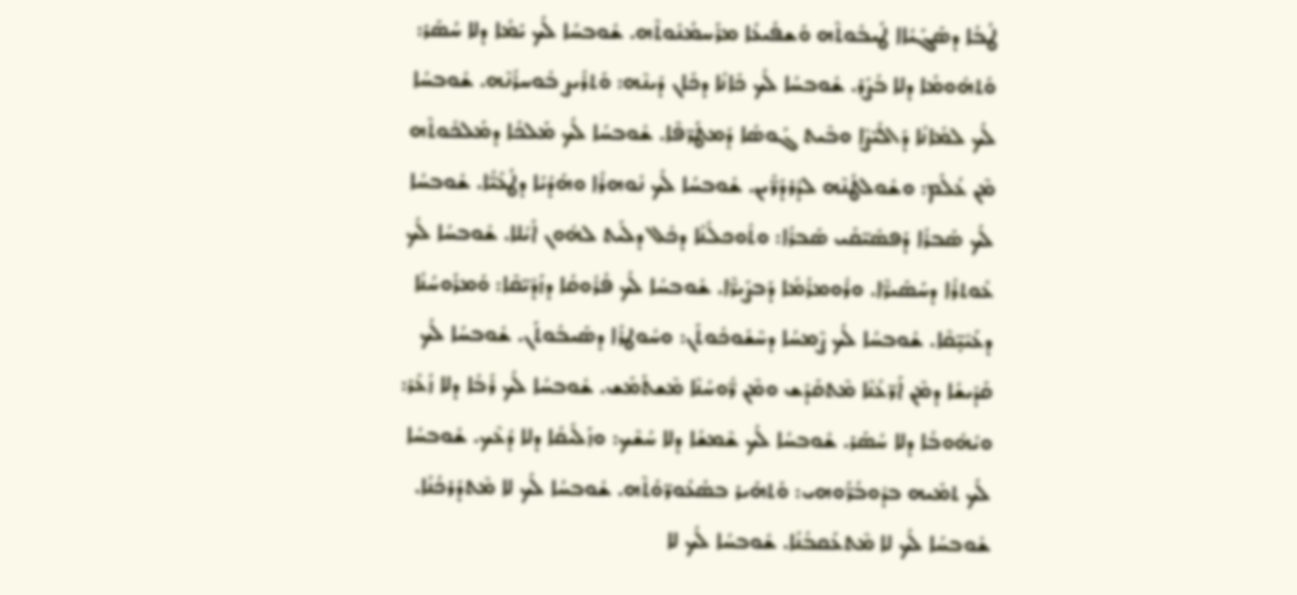ܛܳܒܳܐ ܕܣܰܓܺܝܳܐܐ ܛܰܝܒܽܘܬܶܗ ܘܰܫܦܺܝܥܳܐ ܡܪܰܚܡܳܢܽܘܬܶܗ. ܫܽܘܒܚܳܐ ܠܳܟ ܝܰܡܳܐ ܕܠܐ ܚܳܣܰܪ: ܘܰܬܗܽܘܡܳܐ ܕܠܐ ܒܳܨܰܪ. ܫܽܘܒܚܳܐ ܠܳܟ ܟܺܐܢܳܐ ܕܟܺܐܢ ܕܺܝܢܶܗ: ܘܰܬܪܺܝܨ ܒܽܘܚܪܳܢܶܗ. ܫܽܘܒܚܳܐ ܠܳܟ ܠܡܺܐܢܳܐ ܕܰܐܠܺܝ̈ܨܶܐ ܘܒܶܝܬ ܓܰܘܣܳܐ ܕܰܡܛܰܪ̈ܦܶܐ. ܫܽܘܒܚܳܐ ܠܳܟ ܡܰܠܟܳܐ ܕܡܰܠܟܽܘܬܶܗ ܡܶܢ ܥܳܠܰܡ: ܘܫܽܘܠܛܳܢܶܗ ܠܕܳܪܕܳܪ̈ܺܝܢ. ܫܽܘܒܚܳܐ ܠܳܟ ܢܽܘܗܪܳܐ ܘܗܰܕܳܝܳܐ ܕܛܳܥܰܝ̈ܳܐ. ܫܽܘܒܚܳܐ ܠܳܟ ܣܰܒܪܳܐ ܕܰܦܣܺܝ̈ܩܰܝ ܣܰܒܪܳܐ: ܘܬܽܘܟܠܳܢܳܐ ܕܟܽܠ ܕܠܰܝܬ ܠܗܽܘܢ ܐܺܝܳܠܐ. ܫܽܘܒܚܳܐ ܠܳܟ ܥܽܘܬܪܳܐ ܕܚܰܣܺܝܪ̈ܶܐ. ܘܪܽܘܡܪܳܡܳܐ ܕܰܒܨܺܝܪ̈ܶܐ. ܫܽܘܒܚܳܐ ܠܳܟ ܦܳܪܽܘܩܳܐ ܕܙܰܕܺܝ̈ܩܶܐ: ܘܰܡܪܰܘܚܳܢܳܐ ܕܥܰܝܺܝ̣̈ܩܶܐ. ܫܽܘܒܚܳܐ ܠܳܟ ܨܶܡܚܳܐ ܕܚܶܫܽܘܟܽܘܬܰܢ: ܘܚܽܘܛܪܳܐ ܕܣܰܝܒܽܘܬܰܢ. ܫܽܘܒܚܳܐ ܠܳܟ ܩܰܕܺܝܫܳܐ ܕܡܶܢ ܐܰܪ̈ܥܳܢܶܐ ܡܶܬܩܰܕܰܫ ܘܡܶܢ ܪ̈ܽܘܚܳܢܶܐ ܡܶܫܬܰܡܰܫ. ܫܽܘܒܚܳܐ ܠܳܟ ܪܰܒܳܐ ܕܠܐ ܙܳܥܰܪ: ܘܝܳܗܽܘܒܳܐ ܕܠܐ ܚܳܣܰܪ. ܫܽܘܒܚܳܐ ܠܳܟ ܫܶܡܫܳܐ ܕܠܐ ܚܳܫܶܟ: ܘܙܰܠܺܝܩܳܐ ܕܠܐ ܕܳܥܶܟ. ܫܽܘܒܚܳܐ ܠܳܟ ܬܡܺܝܗ ܒܕܽܘܒܳܪ̈ܰܘܗܝ: ܘܰܬܗܺܝܪ ܒܣܳܥܽܘܪ̈ܘܳܬܶܗ. ܫܽܘܒܚܳܐ ܠܳܟ ܠܐ ܡܶܬܕܰܪܟܳܢܳܐ. ܫܽܘܒܚܳܐ ܠܳܟ ܠܐ ܡܶܬܥܰܩܒܳܢܳܐ. ܫܽܘܒܚܳܐ ܠܳܟ ܠܐ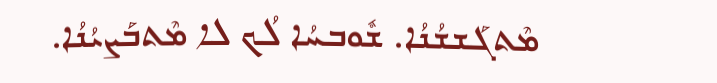ܡܶܬܓܰܫܫܳܢܳܐ. ܫܽܘܒܚܳܐ ܠܳܟ ܠܐ ܡܶܬܒܰܨܝܳܢܳܐ.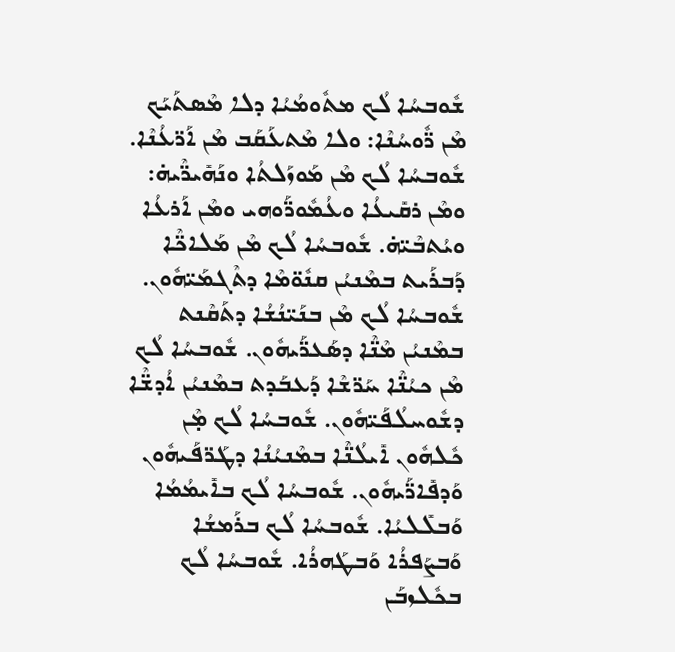ܫܽܘܒܚܳܐ ܠܳܟ ܡܬܽܘܡܳܝܳܐ ܕܠܐ ܡܶܣܬܰܝܰܟ ܡܶܢ ܪ̈ܽܘܚܳܢܶܐ: ܘܠܐ ܡܶܬܥܰܩܰܒ ܡܶܢ ܐܰܪ̈ܥܳܢܶܐ. ܫܽܘܒܚܳܐ ܠܳܟ ܡܶܢ ܡܰܘܙܰܠܬܳܐ ܘܢܰܗܺܝܪ̈ܶܝܗ̇: ܘܡܶܢ ܪܩܺܝܥܳܐ ܘܥܳܡܽܘܪ̈ܰܘܗܝ ܘܡܶܢ ܐܰܪܥܳܐ ܘܝܳܬܒܶܝ̈ܗ̇. ܫܽܘܒܚܳܐ ܠܳܟ ܡܶܢ ܡܰܠܐܟ̈ܶܐ ܕܰܒܪܰܝܬ ܒܡܶܢܝܳܢ ܩܢܽܘ̈ܡܶܐ ܕܬܶܓܡܰܝ̈ܗܽܘܢ. ܫܽܘܒܚܳܐ ܠܳܟ ܡܶܢ ܒܢܰܝ̈ܢܳܫܳܐ ܕܬܰܩܶܢܬ ܒܡܶܢܝܳܢ ܡܶܢ̈ܶܐ ܕܣܰܥܪ̈ܰܝܗܽܘܢ. ܫܽܘܒܚܳܐ ܠܳܟ ܡܶܢ ܟܝܳܢ̈ܶܐ ܚܰܪ̈ܫܶܐ ܕܰܥܒܰܕܬ ܒܡܶܢܝܳܢ ܐܳܕܫ̈ܶܐ ܕܫܽܘܚܠܳܦܰܝ̈ܗܽܘܢ. ܫܽܘܒܚܳܐ ܠܳܟ ܡ̣ܶܢ ܟܽܠܗܽܘܢ ܐܺܝܠܳܢ̈ܶܐ ܒܡܶܢܝܳܢܳܐ ܕܛܰܪ̈ܦܰܝܗܽܘܢ ܘܰܕܦܺܐܪ̈ܰܝܗܽܘܢ. ܫܽܘܒܚܳܐ ܠܳܟ ܒܐܺܝܡܳܡܳܐ ܘܰܒܠܺܠܝܳܐ. ܫܽܘܒܚܳܐ ܠܳܟ ܒܪܰܡܫܳܐ ܘܰܒܨܰܦܪܳܐ ܘܰܒܛܰܗܪܳܐ. ܫܽܘܒܚܳܐ ܠܳܟ ܒܟܽܠܙܒܰܢ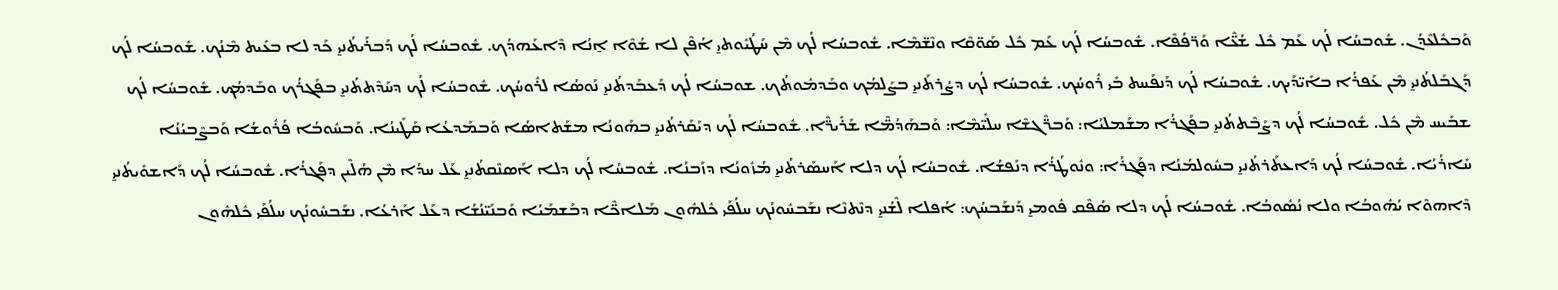ܘܰܒܟܽܠܥܶܕܳܢ. ܫܽܘܒܚܳܐ ܠܳܟ ܥܰܡ ܟܽܠ ܫܳܥ̈ܶܐ ܘܰܪ̈ܦܳܦܶܐ. ܫܽܘܒܚܳܐ ܠܳܟ ܥܰܡ ܟܽܠ ܣܰܘ̈ܩܶܐ ܘܢܶܫ̈ܡܶܐ. ܫܽܘܒܚܳܐ ܠܳܟ ܡܶܢ ܚܰܛܳܝܽܘܬܝ̱ ܐܳܦܶܢ ܠܐ ܫܳܘܶܐ ܐ̱ܢܳܐ ܕܶܐܥܰܗܕܳܟ. ܫܽܘܒܚܳܐ ܠܳܟ ܕܰܒܪܰܝܬܳܢܝ̱ ܟܰܕ ܠܐ ܒܥܺܝܬ ܡܶܢܳܟ. ܫܽܘܒܚܳܐ ܠܳܟ ܕܰܓܒܰܠܬܳܢܝ̱ ܡܶܢ ܥܰܦܪܳܐ ܒܐܺܝ̈ܕܰܝܟ. ܫܽܘܒܚܳܐ ܠܳܟ ܕܰܢܦܰܚܬ ܒܺܝ ܪܽܘܚܳܟ. ܫܽܘܒܚܳܐ ܠܳܟ ܕܨܳܪܬܰܢܝ̱ ܒܨܰܠܡܳܟ ܘܒܰܕܡܽܘܬܳܟ. ܫܘܒܚܳܐ ܠܳܟ ܕܰܥܒܰܕܬܳܢܝ̱ ܢܰܘܣܳܐ ܠܪܽܘܚܳܟ. ܫܽܘܒܚܳܐ ܠܳܟ ܕܚܰܕܶܬܬܳܢܝ̱ ܒܦܰܓܪܳܟ ܘܒܰܕܡܳܟ. ܫܽܘܒܚܳܐ ܠܳܟ ܫܒܺܝܚ ܡܶܢ ܟܽܠ. ܫܽܘܒܚܳܐ ܠܳܟ ܕܨܰܒܶܬܬܳܢܝ̱ ܒܦܰܓܪܳܐ ܡܫܰܡܠܝܳܐ: ܘܰܒܪ̈ܶܓܫܶܐ ܚܠܺܝ̈ܡܶܐ: ܘܰܒܗܰܕܳܡ̈ܶܐ ܫܰܪܺܝܪ̈ܶܐ. ܫܽܘܒܚܳܐ ܠܳܟ ܕܝܰܩܰܪܬܳܢܝ̱ ܒܗܰܘܢܳܐ ܡܫܰܬܐܣܳܐ ܘܰܒܡܰܕܥܳܐ ܩܰܛܺܝܢܳܐ. ܘܰܒܚܽܘܒܳܐ ܦܳܪܽܘܫܳܐ ܘܰܒܨܶܒܝܳܢܳܐ ܚܺܐܪܳܝܳܐ. ܫܽܘܒܚܳܐ ܠܳܟ ܕܰܐܥܬܰܪܬܳܢܝ̱ ܒܚܽܘܠܡܳܢܳܐ ܕܦܰܓܪܳܐ: ܘܢܽܘܛܳܪܳܐ ܕܢܰܦܫܳܐ. ܫܽܘܒܚܳܐ ܠܳܟ ܕܠܐ ܐܰܚܣܰܪܬܳܢܝ̱ ܡܳܙܽܘܢܳܐ ܕܙܰܒܢܳܐ. ܫܽܘܒܚܳܐ ܠܳܟ ܕܠܐ ܐܰܣܢܶܩܬܳܢܝ̱ ܥܰܠ ܚܕܳܐ ܡܶܢ ܗܳܠܶܝܢ ܕܦܰܓܪܳܐ. ܫܽܘܒܚܳܐ ܠܳܟ ܕܰܐܫܘܺܝܬܳܢܝ̱ ܕܶܐܗܘܶܐ ܝܳܗܽܘܒܳܐ ܘܠܐ ܢܳܣܽܘܒܳܐ. ܫܽܘܒܚܳܐ ܠܳܟ ܕܠܐ ܣܳܦܶܩ ܦܽܘܡܝ̱ ܕܰܢܫܰܒܚܳܟ: ܐܳܦܠܐ ܠܶܫܳܢܝ̱ ܕܢܶܬܢܶܐ ܢܫܰܒܚܽܘܢܳܟ ܚܠܳܦܰܝ ܟܽܠܗܽܘܢ ܡܰܠܐܟ̈ܶܐ ܕܒܰܫܡܰܝܳܐ ܘܰܒܢܰܝ̈ܢܳܫܳܐ ܕܥܰܠ ܐܰܪܥܳܐ. ܢܫܰܒܚܽܘܢܳܟ ܚܠܳܦܰܝ ܟܽܠܗܽܘܢ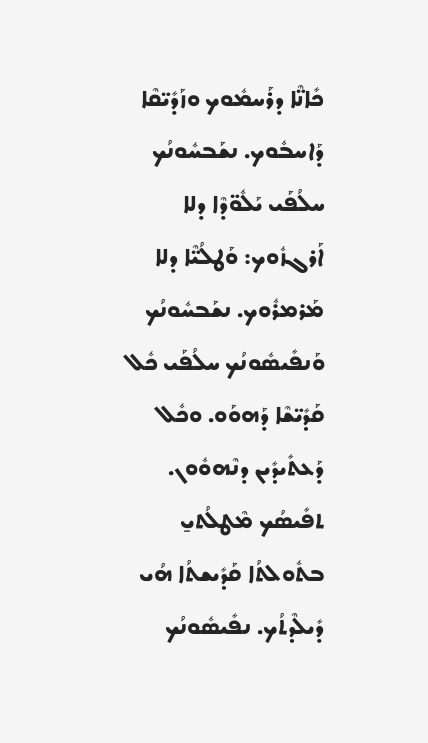ܟܺܐܢ̈ܶܐ ܕܪܰܚܡܽܘܟ ܘܙܰܕܺܝ̈ܩܶܐ ܕܰܐܚܒܽܘܟ. ܢܫܰܒܚܽܘܢܳܟ ܚܠܳܦܰܝ ܝܰܠܽܘ̈ܕܶܐ ܕܠܐ ܐܰܪܓܙܽܘܟ: ܘܰܛܠܳܝ̈ܶܐ ܕܠܐ ܡܰܪܡܪܽܘܟ. ܢܫܰܒܚܽܘܢܳܟ ܘܰܢܦܺܝܣܽܘܢܳܟ ܚܠܳܦܰܝ ܟܽܠ ܩܰܕܺܝ̈ܫܶܐ ܕܰܗܘܰܘ. ܘܟܽܠ ܕܰܥܬܺܝܕܺܝܢ ܕܢܶܗܘܽܘܢ. ܬܦܺܝܣܳܟ ܡܶܛܠܳܬܝ̱ ܒܬܽܘܠܬܳܐ ܩܰܕܺܝܫܬܳܐ ܗܳܝ ܕܺܝܠܶܕܬܳܟ. ܢܦܺܝܣܽܘܢܳܟ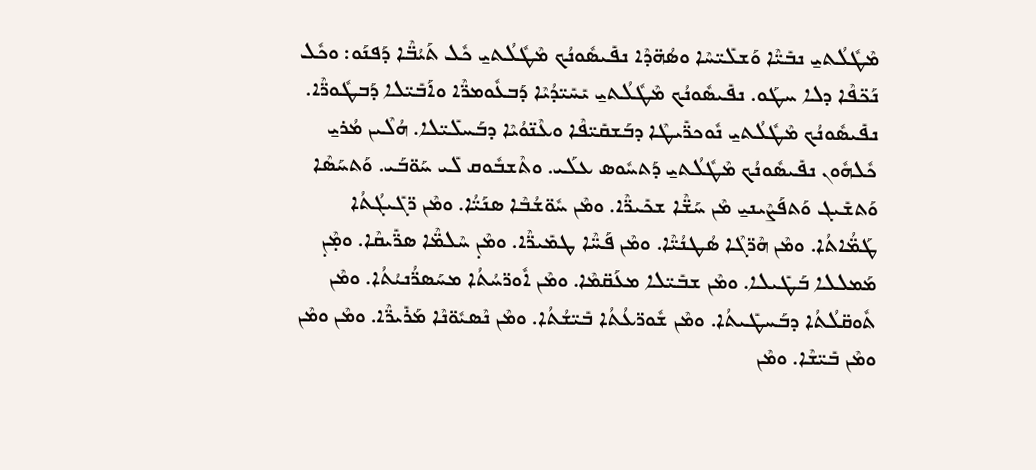ܡܶܛܽܠܳܬܝ̱ ܢܒܺܝ̈ܶܐ ܘܰܫܠܺܝ̈ܚܶܐ ܘܣܳܗ̈ܕܶܐ ܢܦܺܝܣܽܘܢܳܟ ܡܶܛܽܠܳܬܝ̱ ܟܽܠ ܬܰܝܳܒ̈ܶܐ ܕܰܦܢܰܘ: ܘܟܽܠ ܢܰܟ̈ܦܶܐ ܕܠܐ ܚܛܰܘ. ܢܦܺܝܣܽܘܢܳܟ ܡܶܛܽܠܳܬܝ̱ ܝܺܚܺܝ̈ܕܳܝܶܐ ܕܰܒܥܽܘܡܪ̈ܶܐ ܘܐܰܒܺܝ̈ܠܐ ܕܰܒܛܽܘܪ̈ܶܐ. ܢܦܺܝܣܽܘܢܳܟ ܡܶܛܽܠܳܬܝ̱ ܢܽܘܟܪ̈ܺܝܛܶܐ ܕܒܰܫܩܺܝ̈ܦܶܐ ܘܥܶܢ̈ܘܳܝܶܐ ܕܒܰܚܠܺܝ̈ܠܐ. ܗܳܠܶܝܢ ܡܳܪܝ̱ ܟܽܠܗܽܘܢ ܢܦܺܝܣܽܘܢܳܟ ܡܶܛܽܠܳܬܝ̱ ܕܰܬܚܽܘܣ ܥܠܰܝ. ܘܬܶܫܒܽܘܩ ܠܺܝ ܚܰܘ̈ܒܰܝ. ܘܰܬܚܰܣܶܐ ܘܰܬܫܺܝܓ ܘܰܬܦܰܨܶܝܢܝ̱ ܡܶܢ ܚܰܫ̈ܶܐ ܫܟܺܝܪ̈ܶܐ. ܘܡܶܢ ܚܽܘ̈ܫܳܒܶܐ ܣܢܰܝ̈ܳܐ. ܘܡܶܢ ܪ̈ܓܺܝܓܳܬܳܐ ܛܰܡ̈ܳܐܬܳܐ. ܘܡܶܢ ܗܶܪ̈ܓܶܐ ܣܳܛܢܳܝ̈ܶܐ. ܘܡܶܢ ܦܰܚ̈ܶܐ ܛܡܺܝܪ̈ܶܐ. ܘܡܶܢ̣ ܚܶܠܡ̈ܶܐ ܣܪ̈ܺܝܩܶܐ. ܘܡ̣ܶܢ̣ ܡܰܡܠܠܐ ܒܰܛܺܝܠܐ. ܘܡܶܢ ܫܒܺܝ̈ܠܐ ܡܥܰܩ̈ܡܶܐ. ܘܡܶܢ ܐܽܘܪ̈ܚܳܬܳܐ ܡܚܰܣܪ̈ܳܢܝܳܬܳܐ. ܘܡܶܢ ܬܽܘܩ̈ܠܳܬܳܐ ܕܒܰܚܛܺܝܬܳܐ. ܘܡܶܢ ܫܽܘܪ̈ܥܳܬܳܐ ܒܺܝ̈ܫܳܬܳܐ. ܘܡܶܢ ܢܶܣܝܽܘ̈ܢܶܐ ܡܰܪܺܝܪ̈ܶܐ. ܘܡܶܢ ܘܡܶܢ ܘܡܶܢ ܒܺܝ̈ܫܶܐ. ܘܡܶܢ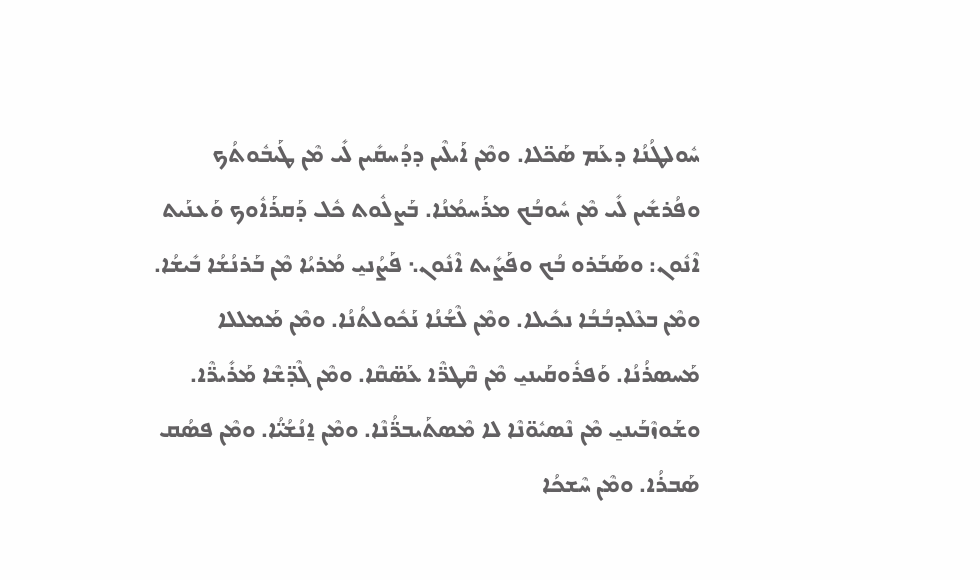ܚܽܘܠܛܳܢܳܐ ܕܥܰܡ ܣܰܟ̈ܠܐ. ܘܡܶܢ ܐܰܝܠܶܝܢ ܕܕܳܚܩܺܝܢ ܠܺܝ ܡܶܢ ܛܰܝܒܽܘܬܳܟ ܘܦܳܪܫܺܝܢ ܠܺܝ ܡܶܢ ܚܽܘܒܳܟ ܡܪܰܚܡܳܢܳܐ. ܒܰܨܠܽܘܬ ܟܽܠ ܕܰܩܪܰܐܽܘܟ ܘܰܥܢܰܝܬ ܐܶܢܽܘܢ: ܘܣܰܒܰܪܘ ܒܳܟ ܘܦܰܨܺܝܬ ܐܶܢܽܘܢ܆ ܦܰܨܳܢܝ̱ ܡܳܪܝܳܐ ܡܶܢ ܒܰܪܢܳܫܳܐ ܒܺܝܫܳܐ. ܘܡܶܢ ܒܥܶܠܕܒܳܒܳܐ ܢܟܺܝܠܐ. ܘܡܶܢ ܠܶܫܳܢܳܐ ܢܰܟܽܘܠܬܳܢܳܐ. ܘܡܶܢ ܡܰܡܠܠܐ ܡܰܚܣܪܳܢܳܐ. ܘܰܦܪܽܘܩܰܝܢܝ̱ ܡܶܢ ܩܶܛܪ̈ܶܐ ܥܰܣ̈ܩܶܐ. ܘܡܶܢ ܓܶܕ̈ܫܶܐ ܡܰܪܺܝܪ̈ܶܐ. ܘܫܰܘܙܶܒܰܝܢܝ̱ ܡܶܢ ܢܶܣܝܽܘ̈ܢܶܐ ܠܐ ܡܶܣܬܰܝܒܪ̈ܳܢܶܐ. ܘܡܶܢ ܐ̱ܢܳܫܳܝ̈ܳܐ. ܘܡܶܢ ܦܣܳܩ ܣܰܒܪܳܐ. ܘܡܶܢ ܚܶܫܟܳܐ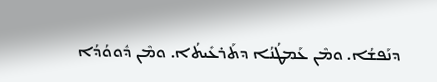ܕܢܰܦܫܳܐ. ܘܡܶܢ ܥܰܡܛܳܢܳܐ ܕܬܰܪܥܺܝܬܳܐ. ܘܡܶܢ ܕܽܘܘܳܕܳܐ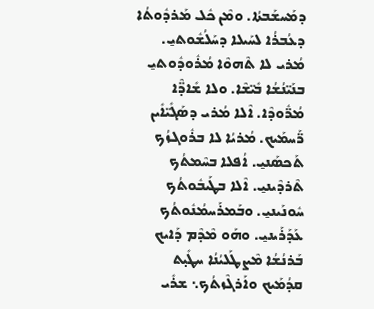ܕܡܰܚܫܰܒܬܳܐ. ܘܡܶܢ ܟܽܠ ܡܰܪܕܽܘܬܳܐ ܕܥܳܒܪܳܐ ܠܚܰܝܠܐ ܕܚܰܠܳܫܽܘܬܝ̱. ܡܳܪܝ ܠܐ ܬܶܗܘܶܐ ܡܳܪܽܘܕܽܘܬܝ̱ ܒܢܰܝ̈ܢܳܫܳܐ ܒܺܝ̈ܫܶܐ. ܘܠܐ ܫܺܐܕ̈ܶܐ ܡܳܪ̈ܽܘܕܶܐ. ܐܶܠܐ ܡܳܪܝ ܕܣܰܓܺܝ̈ܐܺܝܢ ܪ̈ܰܚܡܰܝܟ. ܡܳܪܝܳܐ ܠܐ ܒܪܽܘܓܙܳܟ ܬܰܟܣܰܢܝ̱. ܐܳܦܠܐ ܒܚܶܡܬܳܟ ܬܶܪܕܶܝܢܝ̱. ܐܶܠܐ ܒܛܰܝܒܽܘܬܳܟ ܚܽܘܢܰܝܢܝ̱. ܘܒܰܡܪܰܚܡܳܢܽܘܬܳܟ ܥܰܕܰܪܰܝܢܝ̱. ܘܗܰܘ ܡܶܕܶܡ ܕܰܐܝܟ ܒܰܪܢܳܫܳܐ ܡܶܨܛܰܠܝܳܢܳܐ ܚܛܺܝ̣ܬ ܩܕܳܡܰܝܟ ܘܐܰܪܓܶܙܬܳܟ܆ ܫܪܺܝ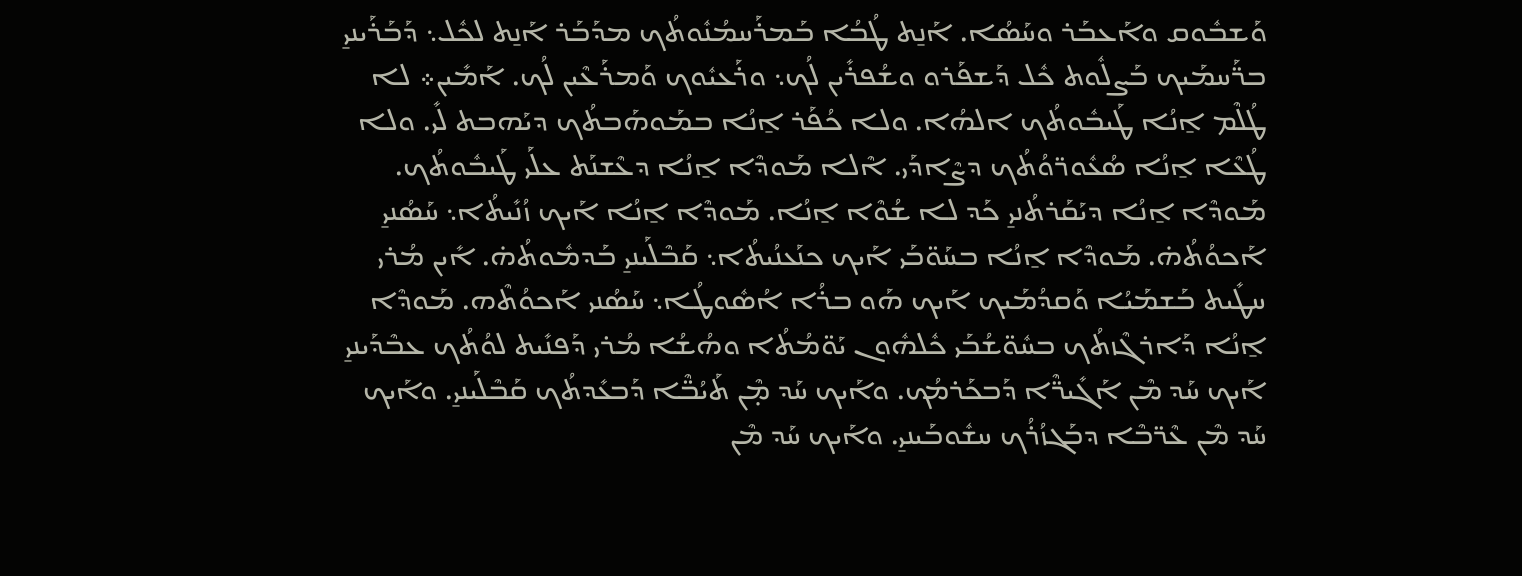ܘܰܫܒܽܘܩ ܘܐܰܥܒܰܪ ܘܚܰܣܳܐ. ܐܰܢ̱ܬ ܛܳܒܳܐ ܒܰܡܪܰܚܡܳܢܽܘܬܳܟ ܡܕܰܒܰܪ ܐܰܢ̱ܬ ܠܟܽܠ܆ ܕܰܒܰܪܰܝܢܝ̱ ܒܪ̈ܰܚܡܰܝܟ ܒܰܨܠܽܘܬ ܟܽܠ ܕܰܫܦܰܪܘ ܘܫܳܦܪܺܝܢ ܠܳܟ܆ ܘܪܰܥܝܽܘܟ ܘܰܡܪܰܥܶܝܢ ܠܳܟ. ܐܰܡܺܝܢ܀ ܠܐ ܛܳܠܶܡ ܐ̱ܢܳܐ ܛܰܝܒܽܘܬܳܟ ܐܠܗܳܐ. ܘܠܐ ܟܳܦܰܪ ܐ̱ܢܳܐ ܒܡܰܘܗܰܒܬܳܟ ܕܝܰܗܒܬ ܠܺܝ. ܘܠܐ ܛܳܥܶܐ ܐ̱ܢܳܐ ܣܳܥܽܘܪ̈ܘܳܬܳܟ ܕܨܶܐܕܰܝ. ܐܶܠܐ ܡܰܘܕܶܐ ܐ̱ܢܳܐ ܕܥܶܫܢܰܬ ܥܠܰܝ ܛܰܝܒܽܘܬܳܟ. ܡܰܘܕܶܐ ܐ̱ܢܳܐ ܕܝܰܩܰܪܬܳܢܝ̱ ܟܰܕ ܠܐ ܫܳܘܶܐ ܐ̱ܢܳܐ. ܡܰܘܕܶܐ ܐ̱ܢܳܐ ܐܰܝܟ ܙܳܢܺܝܬܳܐ܆ ܚܰܣܳܢܝ̱ ܐܰܟܘܳܬܳܗ̇. ܡܰܘܕܶܐ ܐ̱ܢܳܐ ܒܚܰܘ̈ܒܰܝ ܐܰܝܟ ܟܢܰܥܢܳܝܬܳܐ܆ ܩܰܒܶܠܰܝܢܝ̱ ܒܰܕܡܽܘܬܳܗ̇. ܐܺܝܢ ܡܳܪܝ ܚܛܺܝܬ ܒܰܫܡܰܝܳܐ ܘܰܩܕܳܡܰܝܟ ܐܰܝܟ ܗܰܘ ܒܪܳܐ ܐܳܣܽܘܛܳܐ܆ ܚܰܣܳܢܝ ܐܰܟܘܳܬܶܗ. ܡܰܘܕܶܐ ܐ̱ܢܳܐ ܕܰܐܪܓܶܙܬܳܟ ܒܚܽܘ̈ܫܳܒܰܝ ܟܽܠܗܽܘܢ ܝܰܘ̈ܡܳܬܳܐ ܘܗܳܫܳܐ ܡܳܪܝ ܕܰܦܢܺܝܬ ܠܘܳܬܳܟ ܥܒܶܕܰܝܢܝ̱ ܐܰܝܟ ܚܰܕ ܡܶܢ ܐܰܓܺܝܪ̈ܶܐ ܕܰܒܟܰܪܡܳܟ. ܘܐܰܝܟ ܚܰܕ ܡ̣ܶܢ ܬܰܝܳܒ̈ܶܐ ܕܰܒܥܺܕܬܳܟ ܩܰܒܶܠܰܝܢܝ̱. ܘܐܰܝܟ ܚܰܕ ܡܶܢ ܥܶܪ̈ܒܶܐ ܕܒܰܓܙܳܪܳܟ ܚܫܽܘܒܰܝܢܝ̱. ܘܐܰܝܟ ܚܰܕ ܡܶܢ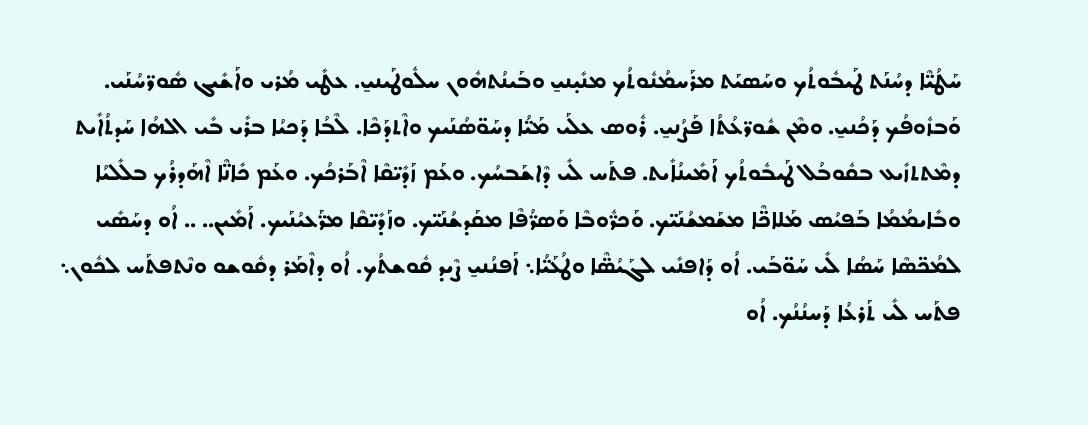ܚܰܛܳܝ̈ܶܐ ܕܚܳܢܰܬ ܛܰܝܒܽܘܬܳܟ ܘܚܰܣܝܰܬ ܡܪܰܚܡܳܢܽܘܬܳܟ ܡܢܺܝ̣ܢܝ̱ ܘܒܰܝܢܳܬܗܽܘܢ ܚܠܽܘܛܰܝܢܝ̱. ܥܛܺܝ ܡܳܪܝ ܘܐܰܫܺܝܓ ܣܽܘܪ̈ܚܳܢܰܝ. ܘܰܒܙܽܘܦܳܟ ܕܰܟܳܢܝ̱. ܘܡܶܢ ܫܽܘܪ̈ܥܳܬܳܐ ܦܰܨܳܢܝ̱. ܪܽܘܣ ܥܠܰܝ ܡܰܝ̈ܳܐ ܕܚܰܘ̈ܣܳܢܰܝܟ ܘܐܶܬܕܰܟܶܐ. ܠܶܒܳܐ ܕܰܟܝܳܐ ܒܪܺܝ ܒܺܝ ܐܠܗܳܐ ܚܰܕܬܳܐܺܝܬ ܕܡܶܬܬܙܺܝܥ ܒܩܽܘܒܳܠ ܛܰܝܒܽܘܬܳܟ ܐܰܡܺܝܢܳܐܺܝܬ. ܦܬܰܚ ܠܺܝ ܕܶܐܫܰܒܚܳܟ. ܘܥܰܡ ܙܰܕܺܝ̈ܩܶܐ ܐܶܒܰܪܟܳܟ. ܘܥܰܡ ܟܺܐܢ̈ܶܐ ܐܶܗܰܕܪܳܟ ܒܠܺܠܝܳܐ ܘܒܺܐܝܡܳܡܳܐ ܒܰܦܝܳܣ ܡܰܠܐܟ̈ܶܐ ܡܫܰܡܫܳܢܰܝ̈ܟ. ܘܰܟܪ̈ܽܘܒܶܐ ܘܰܣܪ̈ܳܦܶܐ ܡܩܰܕܫܳܢܰܝ̈ܟ. ܘܙܰܕܺܝ̈ܩܶܐ ܡܪ̈ܰܥܝܳܢܰܝܟ. ܐܰܡܺܝܢ.. .. ܐܳܘ ܕܚܰܣܺܝ ܠܡܳܟ̈ܣܶܐ ܚܰܣܳܐ ܠܺܝ ܚܰܘ̈ܒܰܝ. ܐܳܘ ܕܰܐܦܢܺܝ ܠܓܰܝܳܣ̈ܶܐ ܘܛܳܥܰܝ̈ܳܐ܆ ܐܰܦܢܳܢܝ̱ ܨܶܝܕ ܩܽܘܫܬܳܟ. ܐܳܘ ܕܐܶܡܰܪ ܕܩܽܘܫܘ ܘܢܶܬܦܬܰܚ ܠܟܽܘܢ܆ ܦܬܰܚ ܠܺܝ ܬܰܪܥܳܐ ܕܰܚܢܳܢܳܟ. ܐܳܘ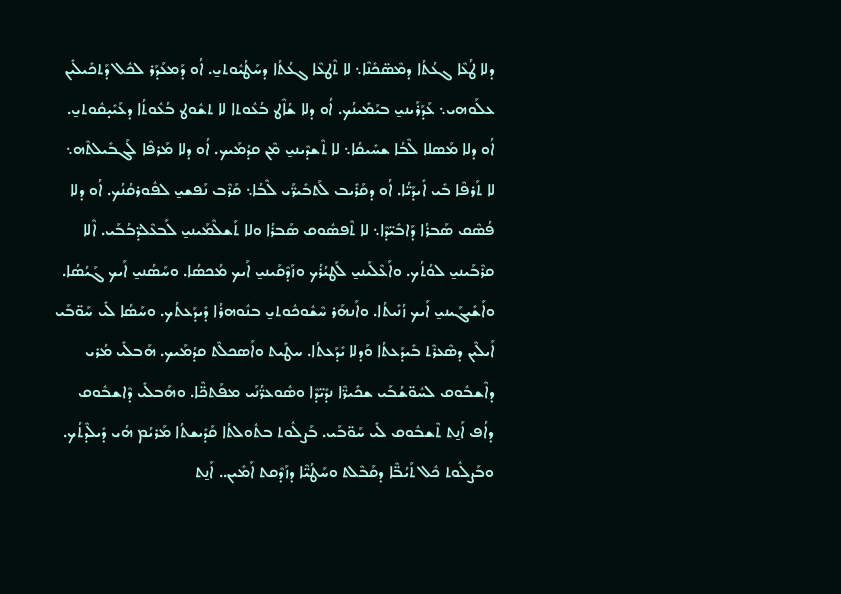ܕܠܐ ܛܳܥܶܐ ܓܥܳܬܳܐ ܕܡܶܣ̈ܟܺܢܶܐ܆ ܠܐ ܬܶܛܥܶܐ ܓܥܳܬܳܐ ܕܚܰܛܳܝܽܘܬܝ̱. ܐܳܘ ܕܰܡܥܰܕܰܪ ܠܟܽܠ ܕܰܬܟܺܝܠܺܝܢ ܥܠܰܘܗܝ܆ ܥܰܕܰܪܰܝܢܝ̱ ܒܝܰܡܺܝܢܳܟ. ܐܳܘ ܕܠܐ ܫܳܐܶܛ ܒܳܥܽܘܬܐ ܠܐ ܬܫܽܘܛ ܒܳܥܽܘܬܳܐ ܕܥܰܝܺܝ̣ܩܽܘܬܝ̱. ܐܳܘ ܕܠܐ ܡܰܣܠܐ ܠܶܒܳܐ ܫܚܺܝܩܳܐ܆ ܠܐ ܬܶܫܕܶܝܢܝ̱ ܡܶܢ ܩܕܳܡܰܝܟ. ܐܳܘ ܕܠܐ ܡܰܪܦܶܐ ܠܰܓܒܺܝܠܬܶܗ܆ ܠܐ ܬܰܪܦܶܐ ܒܺܝ ܐܺܝܕܰܝ̈ܳܐ. ܐܳܘ ܕܩܰܪܺܝܒ ܠܰܬܒܺܝܪ̈ܰܝ ܠܶܒܳܐ܆ ܩܰܪܶܒ ܢܰܦܫܝ̱ ܠܦܽܘܪܩܳܢܳܟ. ܐܳܘ ܕܠܐ ܦܳܣܶܩ ܣܰܒܪܳܐ ܕܰܐܒܺܝ̈ܕܶܐ܆ ܠܐ ܬܶܦܣܽܘܩ ܣܰܒܪܳܐ ܘܠܐ ܬܰܫܠܶܡܰܝܢܝ̱ ܠܰܒܥܶܠܕ̈ܒܳܒܰܝ. ܐܶܠܐ ܩܪܶܒܰܝܢܝ̱ ܠܘܳܬܳܟ. ܘܐܰܥܶܠܰܝܢܝ̱ ܠܰܛܝܳܪܳܟ ܘܙܰܕܶܩܰܝܢܝ̱ ܐܰܝܟ ܡܳܟܣܳܐ. ܘܚܰܣܳܢܝ̱ ܐܰܝܟ ܓܰܝܳܣܳܐ. ܘܐܰܫܺܝܓܰܝܢܝ̱ ܐܰܝܟ ܙܳܢܺܝܬܳܐ. ܘܐܰܢܗܰܪ ܚܶܫܽܘܟܽܘܬܝ̱ ܒܢܽܘܗܪܳܐ ܕܺܝܕܰܥܬܳܟ. ܘܚܰܣܳܐ ܠܺܝ ܚܰܘ̈ܒܰܝ ܐܰܝܠܶܝܢ ܕܣܶܥܪܶܬ ܒܺܝܕܰܥܬܳܐ ܘܰܕܠܐ ܝܺܕܰܥܬܳܐ. ܚܛܺܝܬ ܘܐܰܣܟܠܶܬ ܩܕܳܡܰܝܟ. ܗܰܒܠܺܝ ܡܳܪܝ ܕܐܶܫܒܽܘܩ ܠܚܽܘ̈ܫܳܒܰܝ ܫܟܺܝܪ̈ܶܐ ܢܕܺܝ̈ܕܶܐ ܘܣܽܘܥܪ̈ܳܢܰܝ ܡܦܰܬܟ̈ܶܐ. ܘܗܰܒܠܺܝ ܕܶܐܫܒܽܘܩ ܕܐܳܦ ܐܰܢ̱ܬ ܬܶܫܒܽܘܩ ܠܺܝ ܚܰܘ̈ܒܰܝ. ܒܰܨܠܽܘܬ ܒܬܽܘܠܬܳܐ ܩܰܕܺܝܫܬܳܐ ܡܰܪܝܳܡ ܗܳܝ ܕܺܝܠܶܕܬܳܟ. ܘܒܰܨܠܽܘܬ ܟܽܠ ܬܰܝܳܒ̈ܶܐ ܕܩܰܒܶܠܬ ܘܚܰܛܳܝ̈ܶܐ ܕܙܰܕܶܩܬ ܐܰܡܺܝܢ.. ܐܰܢ̱ܬ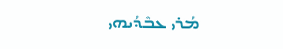ܡܳܪܝ ܥܒܶܕܳܝܗܝ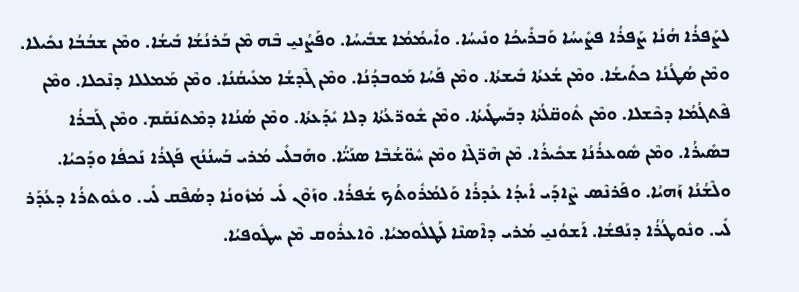ܠܨܰܦܪܳܐ ܗܳܢܳܐ ܨܰܦܪܳܐ ܦܨܺܝܚܳܐ ܘܰܒܪܺܝܟܳܐ ܘܢܺܝܚܳܐ. ܘܐܺܝܡܳܡܳܐ ܫܒܺܝܚܳܐ. ܘܦܰܨܳܢܝ̱ ܒܶܗ ܡܶܢ ܒܰܪܢܳܫܳܐ ܒܺܝܫܳܐ. ܘܡܶܢ ܫܒܳܒܳܐ ܢܟܺܝܠܐ. ܘܡܶܢ ܣܳܛܳܢܳܐ ܟܬܺܝܫܳܐ. ܘܡܶܢ ܫܳܥܬܳܐ ܒܺܝܫܬܳܐ. ܘܡܶܢ ܦܰܚܳܐ ܡܰܘܒܕܳܢܳܐ. ܘܡܶܢ ܓܶܕܫܳܐ ܡܥܺܝܩܳܢܳܐ. ܘܡܶܢ ܡܰܡܠܠܐ ܕܢܶܟܠܐ. ܘܡܶܢ ܦܶܬܓܳܡܳܐ ܕܟܶܫܠܐ. ܘܡܶܢ ܬܽܘܩ̈ܠܳܬܳܐ ܕܒܰܚܛܺܝܬܳܐ. ܘܡܶܢ ܫܽܘܪ̈ܥܳܬܳܐ ܕܠܐ ܝܺܕܰܥܬܳܐ. ܘܡܶܢ ܣܳܢܳܐܐ ܕܡܶܬܢܰܩܰܡ. ܘܡܶܢ ܓܰܒܪܳܐ ܒܣܺܝܪܳܐ. ܘܡܶܢ ܣܽܘܥܪܳܢܳܐ ܫܟܺܝܪܳܐ. ܡܶܢ ܗܶܪ̈ܓܶܐ ܘܡܶܢ ܚܽܘ̈ܫܳܒܶܐ ܣܢܰܝ̈ܳܐ. ܘܗܰܒܠܺܝ ܡܳܪܝ ܒܰܚܢܳܢܳܟ ܦܰܓܪܳܐ ܢܰܟܦܳܐ ܘܕܰܟܝܳܐ. ܘܠܶܫܳܢܳܐ ܙܰܗܝܳܐ. ܘܦܰܪܢܶܣ ܨܶܐܕܰܝ ܐܺܝܕܳܐ ܥܳܕܪܳܐ ܘܰܠܡܳܪܽܘܬܳܟ ܫܳܦܪܳܐ. ܘܙܰܘܶܢ ܠܺܝ ܡܳܙܽܘܢܳܐ ܕܣܳܦܶܩ ܠܺܝ. ܘܥܽܘܬܪܳܐ ܕܥܳܕܰܪ ܠܺܝ. ܘܢܽܘܛܳܪܳܐ ܕܢܰܦܫܳܐ. ܐܰܫܘܳܢܝ̱ ܡܳܪܝ ܕܐܶܣܢܶܐ ܠܰܛܠܽܘܡܝܳܐ. ܘܶܐܥܪܽܘܩ ܡܶܢ ܚܛܽܘܦܝܳܐ.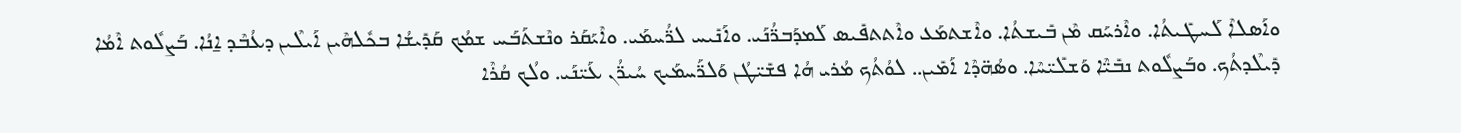ܘܐܰܣܠܐܶ ܠܰܚܛܺܝܬܳܐ. ܘܐܶܪܚܰܩ ܡܶܢ ܒܺܝܫܬܳܐ. ܘܐܶܫܬܡܰܥ ܘܐܶܬܬܦܺܝܣ ܠܰܡܕܰܒܪ̈ܳܢܰܝ. ܘܐܰܢܺܝܚ ܠܪ̈ܳܚܡܰܝ. ܘܐܶܝܰܩܰܪ ܘܢܶܫܬܰܒܰܚ ܫܡܳܟ ܩܰܕܺܝܫܳܐ ܒܟܽܠܗܶܝܢ ܐܰܝܠܶܝܢ ܕܥܳܒܶܕ ܐ̱ܢܳܐ. ܒܰܨܠܽܘܬ ܐܶܡܳܐ ܕܺܝܠܶܕܬܳܟ. ܘܒܰܨܠܽܘܬ ܢܒܺܝ̈ܶܐ ܘܰܫܠܺܝ̈ܚܶܐ. ܘܣܳܗ̈ܕܶܐ ܐܰܡܺܝܢ.. ܠܘܳܬܳܟ ܡܳܪܝ ܗܳܐ ܦܫܺܝ̈ܛܳܢ ܘܰܠܪ̈ܰܚܡܰܝܟ ܚܳܝܪ̈ܳܢ ܥܰܝ̈ܢܰܝ. ܘܠܳܟ ܩܳܪܶܐ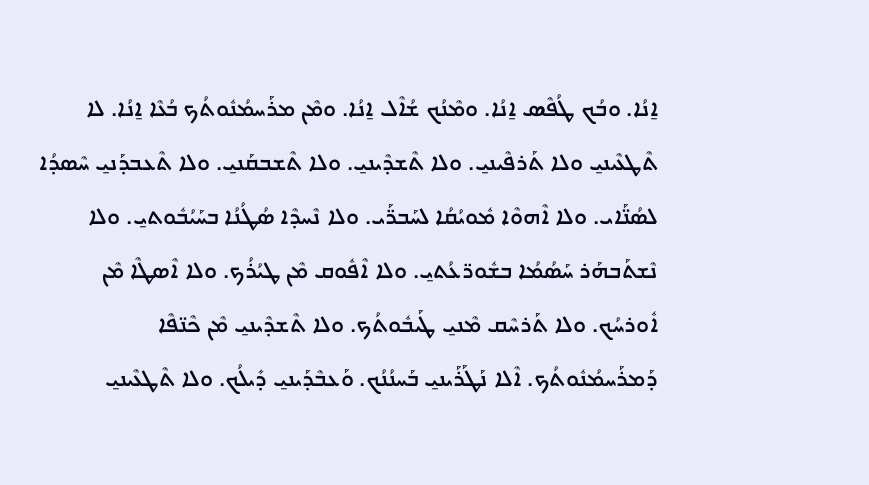ܐ̱ܢܳܐ. ܘܒܳܟ ܛܳܦܶܣ ܐ̱ܢܳܐ. ܘܡܶܢܳܟ ܫܳܐܶܠ ܐ̱ܢܳܐ. ܘܡܶܢ ܡܪܰܚܡܳܢܽܘܬܳܟ ܒܳܥܶܐ ܐ̱ܢܳܐ. ܠܐ ܬܶܛܥܶܝܢܝ̱ ܘܠܐ ܬܰܪܦܶܝܢܝ̱. ܘܠܐ ܬܶܫܕܶܝܢܝ̱. ܘܠܐ ܬܶܫܒܩܰܢܝ̱. ܘܠܐ ܬܶܥܒܕܰܢܝ̱ ܚܶܣܕܳܐ ܠܣܳܢ̈ܰܐܝ. ܘܠܐ ܐܶܗܘܶܐ ܡܽܘܝܳܩܳܐ ܠܚܰܒܪ̈ܰܝ. ܘܠܐ ܢܶܚܕܶܐ ܣܳܛܳܢܳܐ ܒܚܰܝܳܒܽܘܬܝ̱. ܘܠܐ ܢܶܫܬܰܒܗܰܪ ܚܰܣܳܡܳܐ ܒܫܽܘܪ̈ܥܳܬܝ̱. ܘܠܐ ܐܶܦܽܘܩ ܡܶܢ ܛܝܳܪܳܟ. ܘܠܐ ܐܶܣܛܶܐ ܡܶܢ ܐܽܘܪܚܳܟ. ܘܠܐ ܬܰܪܚܶܩ ܡܶܢܝ̱ ܛܰܝܒܽܘܬܳܟ. ܘܠܐ ܬܶܫܕܶܝܢܝ̱ ܡܶܢ ܟܶܢ̈ܦܶܐ ܕܰܡܪܰܚܡܳܢܽܘܬܳܟ. ܐܶܠܐ ܢܰܛܰܪܰܝܢܝ̱ ܒܰܚܢܳܢܳܟ. ܘܰܥܒܶܕܰܝܢܝ̱ ܕܺܝܠܳܟ. ܘܠܐ ܬܶܛܥܶܝܢܝ̱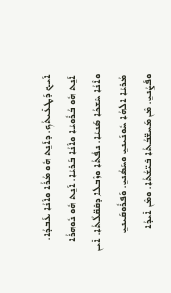ܐܰܝܟ ܕܰܛܥܺܝܬܳܟ. ܕܐܰܢ̱ܬ ܗܽܘ ܡܳܪܳܐ ܘܐܶܢܳܐ ܥܰܒܕܳܐ. ܐܰܢ̱ܬ ܗܽܘ ܒܳܪܽܘܝܳܐ ܘܐܶܢܳܐ ܒܰܪܝܳܐ. ܐܰܢ̱ܬ ܗܽܘ ܢܽܘܗܪܳܐ ܘܐܶܢܳܐ ܚܶܫܟܳܐ ܣܰܢܝܳܐ. ܢܦܳܬܳܐ ܘܙܶܒܠܐ ܕܩܺܩ̈ܠܳܬܳܐ. ܐܺܝܢ ܡܳܪܝܳܐ ܐܠܗܳܐ ܚܽܘܢܰܝܢܝ̱ ܘܚܰܣܳܢܝ̱. ܘܰܦܪܽܘܩܰܝܢܝ̱ ܘܦܰܨܳܢܝ̱. ܡܶܢ ܡܰܚܫ̈ܒܳܬܳܐ ܒܺܝ̈ܫܳܬܳܐ. ܘܡܶܢ ܐܺܝܕܳܐ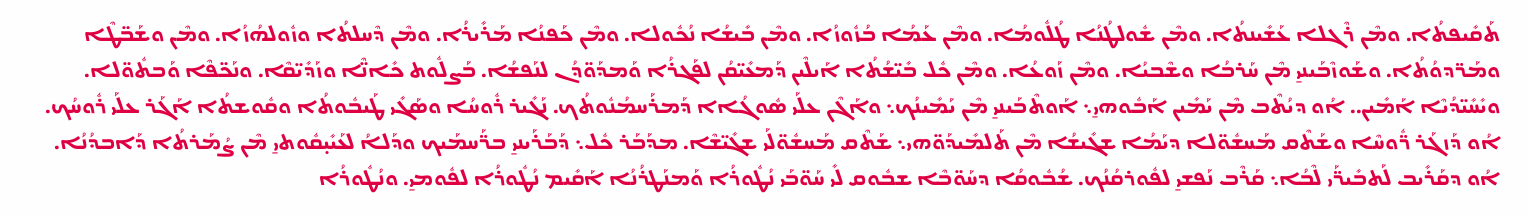ܬܰܩܺܝܦܬܳܐ. ܘܡܶܢ ܪܶܓܠܐ ܥܰܫܺܝܢܬܳܐ. ܘܡܶܢ ܫܽܘܠܛܳܢܳܐ ܛܳܠܽܘܡܳܐ. ܘܡܶܢ ܥܰܡܳܐ ܒܳܙܽܘܙܳܐ. ܘܡܶܢ ܒܺܝܫܳܐ ܢܳܟܽܘܠܐ. ܘܡܶܢ ܟܰܦܢܳܐ ܡܰܪܺܝܪܳܐ. ܘܡܶܢ ܕܶܚܠܬܳܐ ܘܙܽܘܠܗܳܙܳܐ. ܘܡܶܢ ܘܫܰܒ̈ܛܶܐ ܘܡܰܪ̈ܕܘܳܬܳܐ. ܘܫܰܘܙܶܒܰܝܢܝ̱ ܡܶܢ ܚܰܪܒܳܐ ܘܫܶܒܝܳܐ. ܘܡܶܢ ܙܰܘܥܳܐ. ܘܡܶܢ ܟܽܠ ܒܺܝ̈ܫܳܬܳܐ ܐܰܝܠܶܝܢ ܕܰܡܥܺܝ̈ܩܳܢ ܠܦܰܓܪܳܐ ܘܰܡܕܰܘ̈ܕܳܢ ܠܢܰܦܫܳܐ. ܒܰܨܠܽܘܬ ܟܺܐܢ̈ܶܐ ܘܙܰܕܺܝ̈ܩܶܐ. ܘܢܰܟ̈ܦܶܐ ܘܰܒܬܽܘ̈ܠܐ. ܘܝܺܚܺܝ̈ܕܳܝܶܐ ܐܰܡܺܝܢ.. ܐܳܘ ܕܝܳܬܶܒ ܡܶܢ ܝܰܡܺܝܢ ܐܰܒܽܘܗܝ̱܆ ܐܰܘܬܶܒܰܝܢܝ̱ ܡܶܢ ܝܰܡܺܝܢܳܟ܆ ܘܐܰܓܶܢ ܥܠܰܝ ܣܽܘܓܳܐܐ ܕܰܡܪܰܚܡܳܢܽܘܬܳܟ. ܢܰܓܺܝܪ ܪܽܘܚܳܐ ܘܣܰܓܺܝ ܛܰܝܒܽܘܬܳܐ ܘܩܽܘܫܬܳܐ ܐܰܓܰܪ ܥܠܰܝ ܪܽܘܚܳܟ. ܐܳܘ ܕܰܙܓܰܪ ܪ̈ܽܘܚܶܐ ܘܫܰܬܶܩ ܡܰܚܫܽܘ̈ܠܐ ܕܝܰܡܳܐ ܫܓܺܝܫܳܐ ܡܶܢ ܬܰܠܡܺܝܕܰܘ̈ܗܝ܆ ܫܰܬܶܩ ܡܰܚܫܽܘ̈ܠܰܝ ܫܓܺܝ̈ܫܶܐ. ܡܕܰܒܰܪ ܟܽܠ܆ ܕܰܒܰܪܰܝܢܝ̱ ܒܪ̈ܰܚܡܰܝܟ ܘܕܰܠܐܳ ܠܥܰܝܺܝ̣ܩܽܘܬܝ̱ ܡܶܢ ܨܳܡܰܪܬܳܐ ܕܰܐܒܕܳܢܳܐ. ܐܳܘ ܕܩܰܪܺܝܒ ܠܰܬܒܺܝܪ̈ܰܝ ܠܶܒܳܐ܆ ܩܰܪܶܒ ܢܰܦܫܝ̱ ܠܦܽܘܪܩܳܢܳܟ. ܫܳܒܽܘܩܳܐ ܕܚܰܘ̈ܒܶܐ ܫܒܽܘܩ ܠܺܝ ܚܰܘ̈ܒܰܝ ܢܳܛܽܘܪܳܐ ܘܰܡܢܰܛܪܳܢܳܐ ܐܰܩܺܝܡ ܢܳܛܽܘܪܳܐ ܠܦܽܘܡܝ̱. ܘܢܳܛܽܘܪܳܐ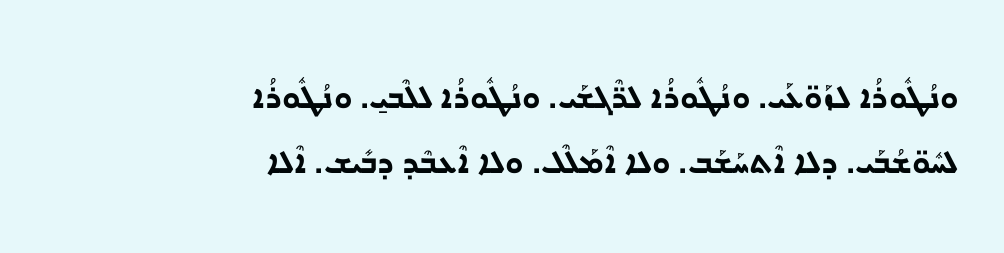ܘܢܳܛܽܘܪܳܐ ܠܙܰܘ̈ܥܰܝ. ܘܢܳܛܽܘܪܳܐ ܠܪ̈ܶܓܫܰܝ. ܘܢܳܛܽܘܪܳܐ ܠܠܶܒܝ̱. ܘܢܳܛܽܘܪܳܐ ܠܚܽܘ̈ܫܳܒܰܝ. ܕܠܐ ܐܶܬܚܰܫܰܒ. ܘܠܐ ܐܶܡܰܠܶܠ. ܘܠܐ ܐܶܥܒܶܕ ܕܒܺܝܫ. ܐܶܠܐ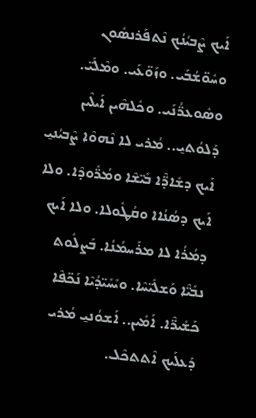ܐܰܝܟ ܨܶܒܝܳܢܳܟ ܢܶܬܦܰܪܢܣܽܘܢ ܘܚܽܘ̈ܫܳܒܰܝ. ܘܙܰܘ̈ܥܰܝ. ܘܡܶܠܰܝ̈. ܘܣܽܘܥܪ̈ܳܢܰܝ. ܘܟܽܠܗܶܝܢ ܐܰܝܠܶܝܢ ܕܰܠܘܳܬܝ̱.. ܡܳܪܝ ܠܐ ܢܶܗܘܶܐ ܨܶܒܝܳܢܝ̱ ܐܰܝܟ ܕܫܺܐܕ̈ܶܐ ܒܺܝ̈ܫܶܐ ܘܡܳܪ̈ܽܘܕܶܐ. ܘܠܐ ܐܰܝܟ ܕܣܳܢܳܐܐ ܘܩܳܛܽܘܠܐ. ܘܠܐ ܐܰܝܟ ܕܡܳܪܳܐ ܠܐ ܡܪܰܚܡܳܢܳܐ. ܒܰܨܠܽܘܬ ܢܒܺܝ̈ܶܐ ܘܰܫܠܺܝ̈ܚܶܐ. ܘܝܺܚܺܝ̈ܕܳܝܶܐ ܢܰܟ̈ܦܶܐ ܟܰܫܺܝܪ̈ܶܐ. ܐܰܡܺܝܢ.. ܐܰܫܘܳܢܝ̱ ܡܳܪܝ ܕܰܥܠܰܝܟ ܐܶܬܬܟܶܠ.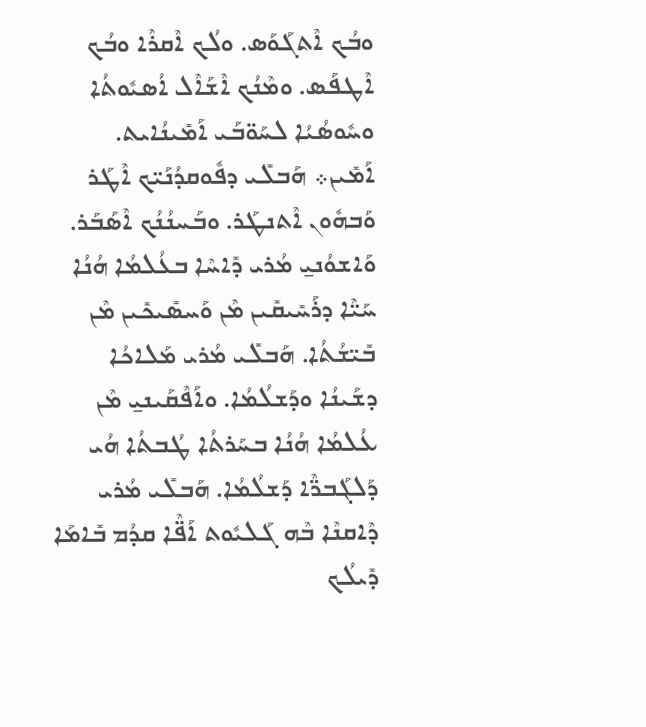ܘܒܳܟ ܐܶܬܓܰܘܰܣ. ܘܠܳܟ ܐܶܩܪܶܐ ܘܒܳܟ ܐܶܛܦܰܣ. ܘܡܶܢܳܟ ܐܶܫܰܐܶܠ ܐܳܣܝܽܘܬܳܐ ܘܚܽܘܣܳܝܳܐ ܠܚܰܘ̈ܒܰܝ ܐܰܡܺܝܢܳܐܝܬ. ܐܰܡܺܝܢ܀ ܗܰܒܠܺܝ ܕܦܽܘܩܕܳܢܰܝ̈ܟ ܐܶܛܰܪ ܘܰܒܗܽܘܢ ܐܶܬܢܛܰܪ. ܘܒܰܚܢܳܢܳܟ ܐܶܣܰܒܰܪ. ܘܰܐܫܘܳܢܝ̱ ܡܳܪܝ ܕܺܐܚܶܐ ܒܥܳܠܡܳܐ ܗܳܢܳܐ ܚܰܝ̈ܶܐ ܕܪܰܚܺܝܩܺܝܢ ܡܶܢ ܘܰܚܣܺܝܟܺܝܢ ܡܶܢ ܒܺܝ̈ܫܳܬܳܐ. ܗܰܒܠܺܝ ܡܳܪܝ ܡܰܠܐܟܳܐ ܕܫܰܝܢܳܐ ܘܕܰܫܠܳܡܳܐ. ܘܐܰܦܶܩܰܝܢܝ̱ ܡܶܢ ܥܳܠܡܳܐ ܗܳܢܳܐ ܒܚܰܪܬܳܐ ܛܳܒܬܳܐ ܗܳܝ ܕܰܠܓܰܒܪ̈ܶܐ ܕܰܫܠܳܡܳܐ. ܗܰܒܠܺܝ ܡܳܪܝ ܕܶܐܩܢܶܐ ܒܶܗ ܓܰܠܝܽܘܬ ܐܰܦ̈ܶܐ ܩܕܳܡ ܒܺܐܡܰܐ ܕܺܝܠܳܟ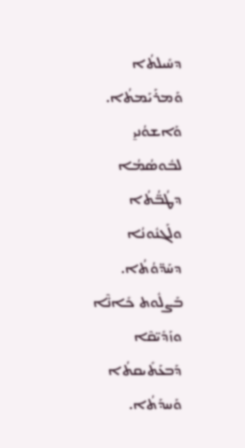ܕܚܺܝܠܬܳܐ ܘܰܡܪܰܝܰܡܬܳܐ. ܘܰܐܫܘܳܢܝ̱ ܠܒܽܘܣܳܡܳܐ ܕܛܳܒ̈ܳܬܳܐ ܘܠܰܓܢܽܘܢܳܐ ܕܚܰܕ̈ܘܳܬܳܐ. ܒܰܨܠܽܘܬ ܟܺܐܢ̈ܶܐ ܘܙܰܕܺܝ̈ܩܶܐ ܕܰܒܥܰܬܺܝܩܬܳܐ ܘܰܚܕܰܬܳܐ.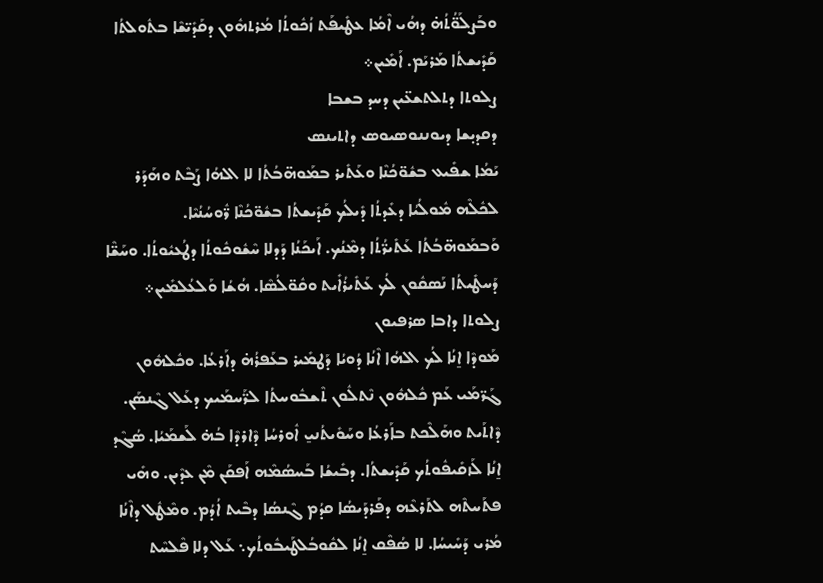ܘܒܰܨܠܰܘ̈ܳܬܳܗ̇ ܕܗܳܝ ܐܶܡܳܐ ܥܛܺܝܦܰܬ ܙܳܟܽܘܬܳܐ ܡܳܪܬܗܽܘܢ ܕܩܰܕܺܝ̈ܫܶܐ ܒܬܽܘܠܬܳܐ ܩܰܕܺܝܫܬܳܐ ܡܰܪܝܰܡ. ܐܰܡܺܝܢ܀
ܨܠܘܬܐ ܕܬܠܬܫܥ̈ܝܢ ܕܚܕ ܒܫܒܐ
ܕܩܕܝ̣ܫܐ ܕܝܘܢܢܘܣܝܘܣ ܕܐܬܝܢܣ
ܝܰܡܳܐ ܫܦܺܝܥ ܒܫܽܘ̈ܟܳܢܶܐ ܘܥܰܬܺܝܪ ܒܡܰܘܗ̈ܒܳܬܳܐ ܠܐ ܐܠܗܳܐ ܨܰܒܶܬ ܘܗܰܕܰܪ ܠܟܽܠܶܗ ܡܽܘܠܳܝܳܐ ܕܥܺܕܬܳܐ ܕܺܝܠܳܟ ܩܰܕܺܝܫܬܳܐ ܒܫܽܘ̈ܟܳܢܶܐ ܪ̈ܽܘܚܳܢܳܝܶܐ. ܘܰܒܡܰܘܗ̈ܒܳܬܳܐ ܥܰܬܺܝܪ̈ܳܬܳܐ ܕܡܶܢܳܟ. ܐܰܝܟܰܢܳܐ ܕܰܕܠܐ ܚܶܫܽܘܟܽܘܬܳܐ ܕܛܳܥܝܽܘܬܳܐ. ܘܚܰܫ̈ܶܐ ܕܰܚܛܺܝܬܳܐ ܢܰܣܩܽܘܢ ܠܳܟ ܥܰܬܺܝܪܳܐܺܝܬ ܘܩܽܘ̈ܠܳܣܶܐ. ܗܳܫܳܐ ܘܰܠܥܳܠܡܺܝܢ܀
ܨܠܘܬܐ ܕܐܒܐ ܣܪܦܝܘܢ
ܡܰܘܕܶܐ ܐ̱ܢܳܐ ܠܳܟ ܐܠܗܳܐ ܐܶܢܳܐ ܕܳܘܝܳܐ ܕܰܛܡܺܝܪ ܒܥܰܦܪܳܗ̇ ܕܐܰܪܥܳܐ. ܘܟܽܠܗܽܘܢ ܓܰܪ̈ܡܰܝ ܥܰܡ ܟܽܠܗܽܘܢ ܢܶܬܠܽܘܢ ܬܶܫܒܽܘܚܬܳܐ ܠܪ̈ܰܚܡܰܝܟ ܕܥܰܠ ܓܶܢܣܰܢ. ܕܶܐܬܰܝܬ ܘܗܰܠܶܟܬ ܒܐܰܪܥܳܐ ܘܚܰܘܺܝܬܳܢܝ̱ ܐܽܘܪܚܳܐ ܕܶܐܪܕܶܐ ܒܳܗ̇ ܠܰܫܡܰܝܳܐ. ܣܳܓܶܕ ܐ̱ܢܳܐ ܠܰܙܩܺܝܦܽܘܬܳܟ ܩܰܕܺܝܫܬܳܐ. ܕܒܺܝܫܳܐ ܒܰܚܣܳܡܶܗ ܐܰܦܩܰܢ ܡܶܢ ܥܕܶܝܢ. ܘܗܺܝ ܦܬܰܚܬܶܗ ܠܬܰܪܥܶܗ ܕܦܰܪܕܰܝܣܳܐ ܩܕܳܡ ܓܶܢܣܳܐ ܕܒܶܝܬ ܐܳܕܳܡ. ܘܡܶܛܽܠ ܕܐܶܢܳܐ ܡܳܪܝ ܕܰܚܺܝܚܳܐ. ܠܐ ܣܳܦܶܩ ܐ̱ܢܳܐ ܠܩܽܘܒܳܠܛܰܝܒܽܘܬܳܟ܆ ܥܰܠ ܕܠܐ ܦܶܠܚܶܬ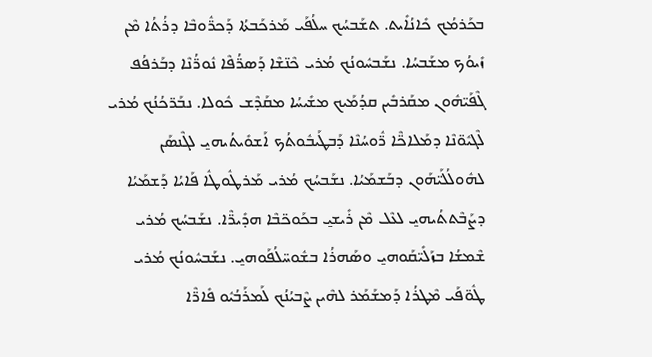ܒܟܰܪܡܳܟ ܟܺܐܢܳܐܺܝܬ. ܬܫܰܒܚܳܟ ܚܠܳܦܰܝ ܡܰܪܟܰܒܬܳܐ ܕܰܟܪ̈ܽܘܒܶܐ ܕܪܳܬܳܐ ܡܶܢ ܙܺܝܘܳܟ ܡܫܰܒܚܳܐ. ܢܫܰܒܚܽܘܢܳܟ ܡܳܪܝ ܟܶܢ̈ܫܶܐ ܕܰܣܪ̈ܳܦܶܐ ܢܽܘܪ̈ܳܢܶܐ ܕܒܰܪܦܳܦ ܓܶܦܰܝ̈ܗܽܘܢ ܡܩܰܪܒܺܝܢ ܩܕܳܡܰܝܟ ܡܫܺܝܚܳܐ ܡܩܰܕܶܫ ܟܽܘܠܐ. ܢܒܰܪ̈ܟܳܢܳܟ ܡܳܪܝ ܠܶܓܝܽܘ̈ܢܶܐ ܕܡܰܠܐܟ̈ܶܐ ܪ̈ܽܘܚܳܢܶܐ ܕܰܒܛܰܝܒܽܘܬܳܟ ܐܰܫܘܺܝܬܳܝܗܝ̱ ܠܓܶܢܣܰܢ ܠܗܽܘܠܳܠܰܝ̈ܗܰܘܢ ܕܒܰܫܡܰܝܳܐ. ܢܫܰܒܚܳܟ ܡܳܪܝ ܡܰܪܛܽܘܛܽܐ ܦܰܐܝܳܐ ܕܰܫܡܰܝܳܐ ܕܨܰܒܶܬܬܳܝܗܝ̱ ܠܥܶܠ ܡܶܢ ܪܺܝܫܝ̱ ܒܟܰܘܟ̈ܒܶܐ ܗܕܺܝܪ̈ܶܐ. ܢܫܰܒܚܳܟ ܡܳܪܝ ܫܶܡܫܳܐ ܒܙܰܠܺܝ̈ܩܰܘܗܝ̱ ܘܣܰܗܪܳܐ ܒܫܽܘܚ̈ܠܳܦܰܘܗܝ̱. ܢܫܰܒܚܽܘܢܳܟ ܡܳܪܝ ܛܽܘ̈ܦܰܝ ܡܶܛܪܳܐ ܕܰܡܫܰܡܰܪ ܠܗܶܝܢ ܨܶܒܝܳܢܳܟ ܠܰܡܪܰܒܳܝܽܘ ܦܺܐܪ̈ܶܐ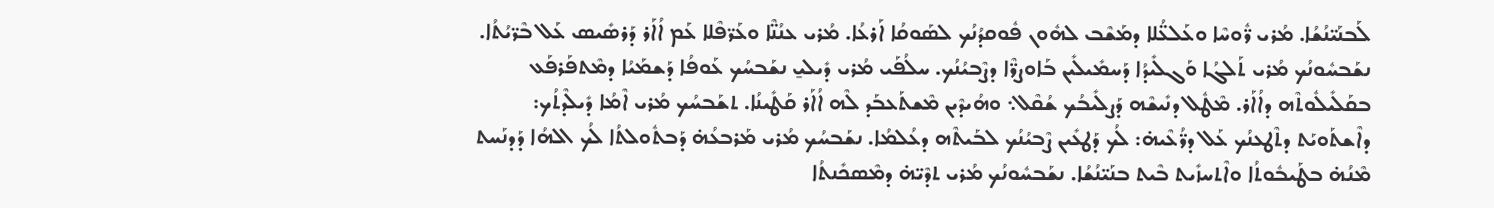ܠܰܒܢܰܝ̈ܢܳܫܳܐ. ܡܳܪܝ ܪ̈ܽܘܚܶܐ ܘܥܰܠܥ̈ܳܠܐ ܕܡܰܫܶܒ ܠܗܽܘܢ ܦܽܘܩܕܳܢܳܟ ܠܣܰܘܩܳܐ ܐܰܪܥܳܐ. ܡܳܪܝ ܥܢܳܢ̈ܶܐ ܘܥܰܪ̈ܦܶܠܐ ܥܰܡ ܐܳܐܰܪ ܕܰܪܣܺܝܣ ܥܰܠ ܒܶܪ̈ܝܳܬܳܐ. ܢܫܰܒܚܽܘܢܳܟ ܡܳܪܝ ܬܰܠܓܳܐ ܘܰܓܠܺܝܕܳܐ ܕܰܚܡܺܝܠܺܝܢ ܒܰܐܘܨܪ̈ܶܐ ܕܨܶܒܝܳܢܳܟ. ܚܠܳܦܰܝ ܡܳܪܝ ܕܺܝܠܝ̱ ܢܫܰܒܚܳܟ ܥܰܘܦܳܐ ܕܰܫܡܰܝܳܐ ܕܡܶܬܦܰܪܦܰܥ ܒܩܰܠܺܝܠܽܘܬܶܗ ܕܐܳܐܰܪ. ܡܶܛܽܠ ܕܢܺܝܫܶܗ ܕܰܨܠܺܝܒܳܟ ܫܳܩܶܠ܆ ܘܗܳܝܕܶܝܢ ܡܶܫܬܰܥܒܰܕ ܠܶܗ ܐܳܐܰܪ ܩܰܛܺܝܢܳܐ. ܬܫܰܒܚܳܟ ܡܳܪܝ ܐܶܡܳܐ ܕܺܝܠܶܕܬܳܟ: ܕܐܶܫܬܰܘܝܰܬ ܕܬܶܛܥܢܳܟ ܥܰܠ ܕܪ̈ܳܥܶܝܗ̇: ܠܳܟ ܕܰܛܥܺܝܢ ܨܶܒܝܳܢܳܟ ܠܒܰܝܬܶܗ ܕܥܳܠܡܳܐ. ܢܫܰܒܚܳܟ ܡܳܪܝ ܡܰܪܒܥܳܗ̇ ܕܰܒܬܽܘܠܬܳܐ ܠܳܟ ܐܠܗܳܐ ܕܰܕܢܰܚܬ ܡܶܢܳܗ̇ ܒܛܰܝܒܽܘܬܳܐ ܘܐܶܬܚܙܺܝܬ ܒܶܝܬ ܒܢܰܝ̈ܢܳܫܳܐ. ܢܫܰܒܚܽܘܢܳܟ ܡܳܪܝ ܬܕܶܝ̈ܗ̇ ܕܡܶܣܟܺܢܬܳܐ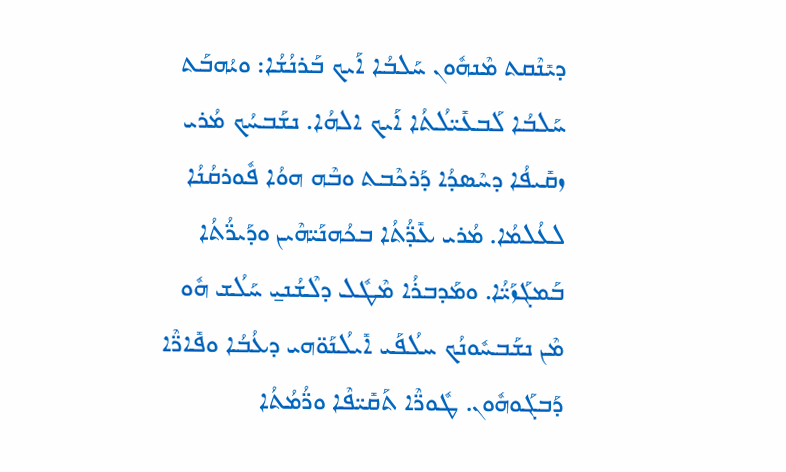ܕܝܺܢܶܩܬ ܡܶܢܗܽܘܢ ܚܰܠܒܳܐ ܐܰܝܟ ܒܰܪܢܳܫܳܐ: ܘܝܳܗܒܰܬ ܚܰܠܒܳܐ ܠܰܒܥܺܝ̈ܠܳܬܳܐ ܐܰܝܟ ܐܠܗܳܐ. ܢܫܰܒܚܳܟ ܡܳܪܝ ܙܩܺܝܦܳܐ ܕܚܶܣܕܳܐ ܕܰܪܟܶܒܬ ܘܒܶܗ ܗܘܳܐ ܦܽܘܪܩܳܢܳܐ ܠܥܳܠܡܳܐ. ܡܳܪܝ ܥܺܕ̈ܳܬܳܐ ܒܟܳܗܢܰܝ̈ܗܶܝܢ ܘܕܰܝܪ̈ܳܬܳܐ ܒܰܡܓܰܙܰܝ̈ܳܐ. ܘܡܰܕܒܪܳܐ ܡܶܛܽܠ ܕܠܶܫܳܢܝ̱ ܚܰܠܳܫ ܗܽܘ ܡܶܢ ܢܫܰܒܚܽܘܢܳܟ ܚܠܳܦܰܝ ܐܺܝܠܳܢܰܘ̈ܗܝ ܕܥܳܒܳܐ ܘܦܺܐܪ̈ܶܐ ܕܰܒܓܰܘܗܽܘܢ. ܛܽܘܪ̈ܶܐ ܬܰܩܺܝ̈ܦܶܐ ܘܪ̈ܳܡܳܬܳܐ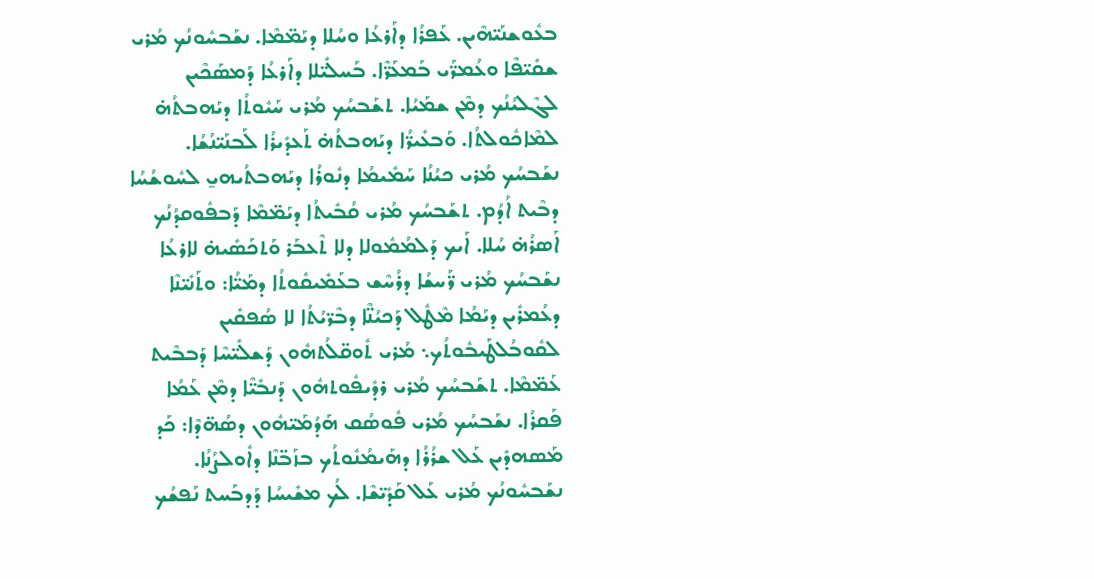ܒܥܽܘܫܢܰܝ̈ܗܶܝܢ. ܥܰܦܪܳܐ ܕܐܰܪܥܳܐ ܘܚܳܠܐ ܕܝܰܡ̈ܡܶܐ. ܢܫܰܒܚܽܘܢܳܟ ܡܳܪܝ ܫܩܺܝ̈ܦܶܐ ܘܥܳܡܪ̈ܰܝ ܒܰܡܥܰܪ̈ܶܐ. ܒܰܚܠܺܝ̈ܠܐ ܕܐܰܪܥܳܐ ܕܰܡܣܰܟܶܝܢ ܠܓܶܠܝܳܢܳܟ ܕܡܶܢ ܫܡܰܝܳܐ. ܬܫܰܒܚܳܟ ܡܳܪܝ ܚܰܝܽܘܬܳܐ ܕܝܰܗܒܬܳܗ̇ ܠܡܶܐܟܽܘܠܬܳܐ. ܘܰܒܥܺܝܪ̈ܳܐ ܕܝܰܗܒܬܳܗ̇ ܬܰܥܕܺܝܪܳܐ ܠܰܒܢܰܝ̈ܢܳܫܳܐ. ܢܫܰܒܚܳܟ ܡܳܪܝ ܟܝܳܢܳܐ ܚܰܡܺܝܡܳܐ ܕܢܽܘܪܳܐ ܕܝܰܗܒܬܳܝܗܝ̱ ܠܚܽܘܫܳܚܳܐ ܕܒܶܝܬ ܐܳܕܳܡ. ܬܫܰܒܚܳܟ ܡܳܪܝ ܩܳܒܺܝܬܳܐ ܕܝܰܡ̈ܡܶܐ ܕܰܒܦܽܘܩܕܳܢܳܟ ܐܰܣܪܳܗ̇ ܚܳܠܐ. ܐܰܝܟ ܕܰܠܡܳܡܽܘܠܐ ܕܠܐ ܬܶܥܒܰܪ ܘܰܬܟܰܣܺܝܗ̇ ܠܐܪܥܳܐ ܢܫܰܒܚܳܟ ܡܳܪܝ ܪ̈ܰܚܫܳܐ ܕܪܳܚܶܫ ܒܥܰܡܺܝܩܽܘܬܳܐ ܕܡܰܝ̈ܳܐ: ܘܬܰܢܺܝ̈ܢܶܐ ܕܥܳܡܪܺܝܢ ܕܝܰܡܳܐ ܡܶܛܽܠ ܕܰܟܝܳܢ̈ܶܐ ܕܒܶܪ̈ܝܳܬܳܐ ܠܐ ܣܳܦܩܺܝܢ ܠܩܽܘܒܳܠܛܰܝܒܽܘܬܳܟ܆ ܡܳܪܝ ܬܽܘܩ̈ܠܳܬܗܽܘܢ ܕܰܫܠܺܝ̈ܚܶܐ ܕܰܒܒܶܝܬ ܥܰܡ̈ܡܶܐ. ܬܫܰܒܚܳܟ ܡܳܪܝ ܪܕܺܝܦܽܘܬܗܽܘܢ ܕܰܢܒܺܝ̈ܶܐ ܕܡܶܢ ܥܰܡܳܐ ܦܰܩܪܳܐ. ܢܫܰܒܚܳܟ ܡܳܪܝ ܦܽܘܣܳܩ ܗܰܕܳܡܰܝ̈ܗܽܘܢ ܕܣܳܗ̈ܕܶܐ: ܟܰܕ ܡܰܣܗܕܺܝܢ ܥܰܠ ܫܪܳܪܳܐ ܕܗܰܝܡܳܢܽܘܬܳܟ ܒܙܰܒ̈ܢܶܐ ܕܐܽܘܠܨܳܢܳܐ. ܢܫܰܒܚܽܘܢܳܟ ܡܳܪܝ ܥܰܠ ܩܰܕܺܝ̈ܫܶܐ. ܠܳܟ ܡܫܺܝܚܳܐ ܕܰܕܒܰܚܬ ܢܰܦܫܳܟ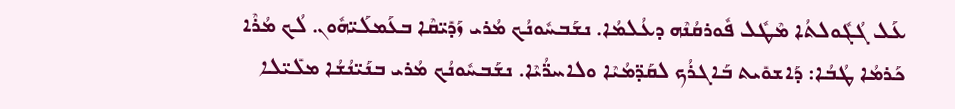ܥܰܠ ܓܳܓܽܘܠܬܳܐ ܡܶܛܽܠ ܦܽܘܪܩܳܢܶܗ ܕܥܳܠܡܳܐ. ܢܫܰܒܚܽܘܢܳܟ ܡܳܪܝ ܙܰܕܺܝ̈ܩܶܐ ܒܥܰܡܠܰܝ̈ܗܽܘܢ. ܠܳܟ ܡܳܪܶܐ ܟܰܪܡܳܐ ܛܳܒܳܐ: ܕܰܐܫܘܺܝܬ ܒܰܐܓܪܳܟ ܠܩܰܕ̈ܡܳܝܶܐ ܘܠܐܚܪ̈ܳܝܶܐ. ܢܫܰܒܚܽܘܢܳܟ ܡܳܪܝ ܒܢܰܝ̈ܢܳܫܳܐ ܡܠܺܝ̈ܠܐ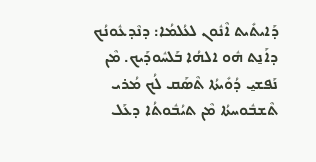ܕܰܐܝܬܺܝܬ ܐܶܢܽܘܢ ܠܥܳܠܡܳܐ: ܕܢܶܕܥܽܘܢܳܟ ܕܐܰܢ̱ܬ ܗܽܘ ܐܠܗܳܐ ܒܰܠܚܽܘܕܰܝܟ. ܡܶܢ ܢܰܦܫܝ̱ ܕܳܘܺܝܬܳܐ ܬܶܣܰܩ ܠܳܟ ܡܳܪܝ ܬܶܫܒܽܘܚܬܳܐ ܡܶܢ ܬܝܳܒܽܘܬܳܐ ܕܥܰܠ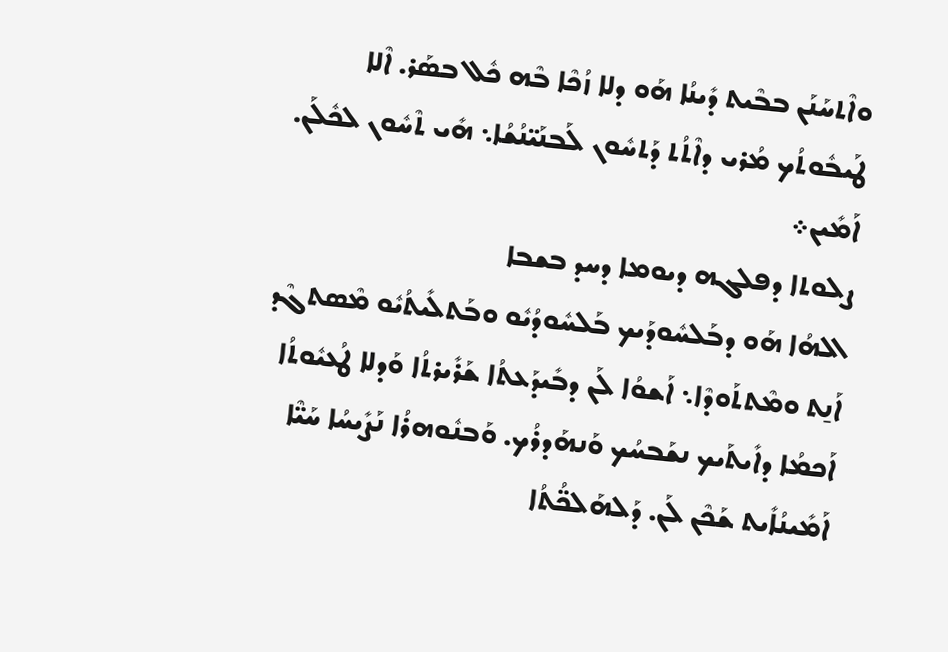ܘܐܶܬܚܰܢܰܢ ܒܒܶܝܬ ܕܺܝܢܳܐ ܗܰܘ ܕܠܐ ܙܳܟܶܐ ܒܶܗ ܟܽܠ ܒܣܰܪ. ܐܶܠܐ ܛܰܝܒܽܘܬܳܟ ܡܳܪܝ ܕܐܶܬܳܬ ܕܰܬܚܽܘܢ ܠܰܒܢܰܝ̈ܢܳܫܳܐ܆ ܗܺܝ ܬܶܚܽܘܢ ܠܟܽܠܰܢ. ܐܰܡܺܝܢ܀
ܨܠܘܬܐ ܕܦܠܓܗ ܕܝܘܡܐ ܕܚܕ ܒܫܒܐ
ܐܠܗܳܐ ܗܰܘ ܕܒܰܠܚܽܘܕܰܝܟ ܒܰܠܚܽܘܕܳܝܽܘ ܘܒܰܬܠܺܝܬܳܝܽܘ ܡܶܣܬܓܶܕ ܐܰܢ̱ܬ ܘܡܶܬܬܰܘܕܶܐ܆ ܐܰܫܘܳܐ ܠܰܢ ܕܒܺܝܕܰܥܬܳܐ ܫܰܪܺܝܪܬܳܐ ܘܰܕܠܐ ܛܳܥܝܽܘܬܳܐ ܐܰܟܡܳܐ ܕܐܺܝܬܰܝܟ ܢܫܰܒܚܳܟ ܘܰܢܗܰܕܪܳܟ. ܘܰܒܢܽܘܗܪܳܐ ܢܰܨܺܝܚܳܐ ܚܰܝ̈ܶܐ ܐܰܡܺܝܢܳܐܺܝܬ ܫܰܟܶܢ ܠܰܢ. ܕܰܠܗܰܠܟ̈ܳܬܳܐ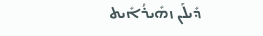ܕܺܝܠܰܢ ܙܗܺܝܪܳܐܺܝܬ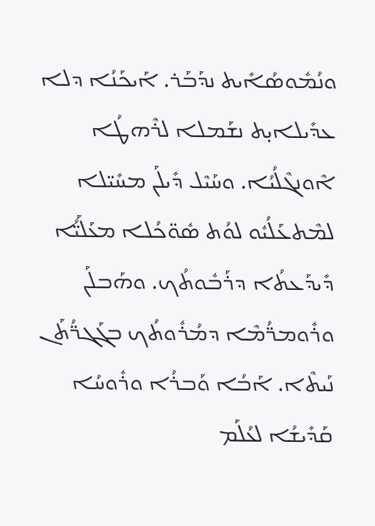ܘܢܳܡܽܘܣܳܐܺܝܬ ܢܕܰܒܰܪ. ܐܰܝܟܰܢܳܐ ܕܠܐ ܥܕܺܝܠܐܝ̣ܬ ܢܫܰܡܠܐ ܠܪܶܗܛܳܐ ܐܶܘܢܓܶܠܳܝܳܐ. ܘܚܰܝܶܠ ܕܺܝܠܰܢ ܡܚܺܝ̈ܠܐ ܠܡܶܬܥܰܠܳܝܽܘ ܠܘܳܬ ܣܽܘ̈ܟܳܠܐ ܡܥܰܠܰܝ̈ܳܐ ܕܺܝܕܰܥܬܳܐ ܕܪܰܒܽܘܬܳܟ. ܘܗܰܒܠܰܢ ܘܪܽܘܡܪ̈ܳܡܶܐ ܕܡܳܪܽܘܬܳܟ ܒܓܰܓܪ̈ܳܬܰܢ ܢܰܝܬܶܐ. ܐܰܒܳܐ ܘܰܒܪܳܐ ܘܪܽܘܚܳܐ ܩܰܕܺܝܫܳܐ ܠܥܳܠܰܡ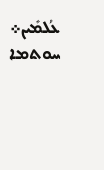ܥܳܠܡܺܝܢ܀
ܚܘܬܡܐ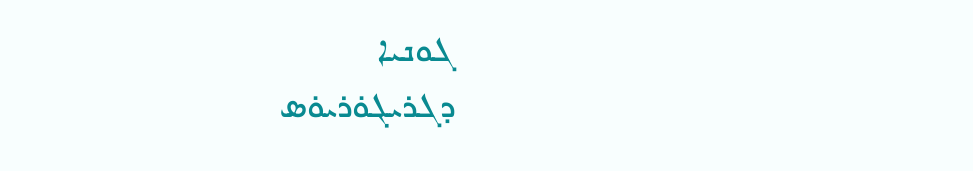ܓܘܢܝܐ
ܕܓܪܝܓܘ̇ܪܝܘ̇ܣ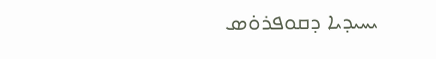ܝܚܝܕܝܐ ܕܩܘܦܪܘ̇ܣ